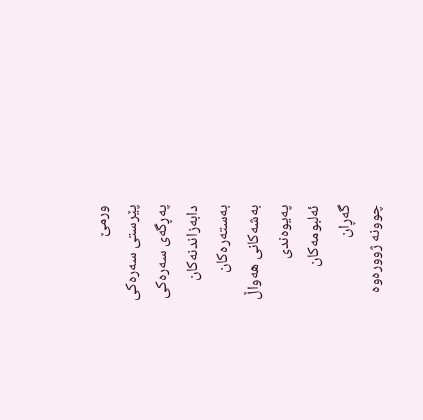ورمێ
پێرستی سه‌ره‌کی
په‌ڕگه‌ی سه‌ره‌کی
دابه‌زاندنه‌کان
به‌سته‌ره‌کان
به‌شه‌کانی هه‌واڵ
په‌یوه‌ندی
ئه‌لبومه‌کان
گه‌ڕان
چوونه‌ ژووره‌وه‌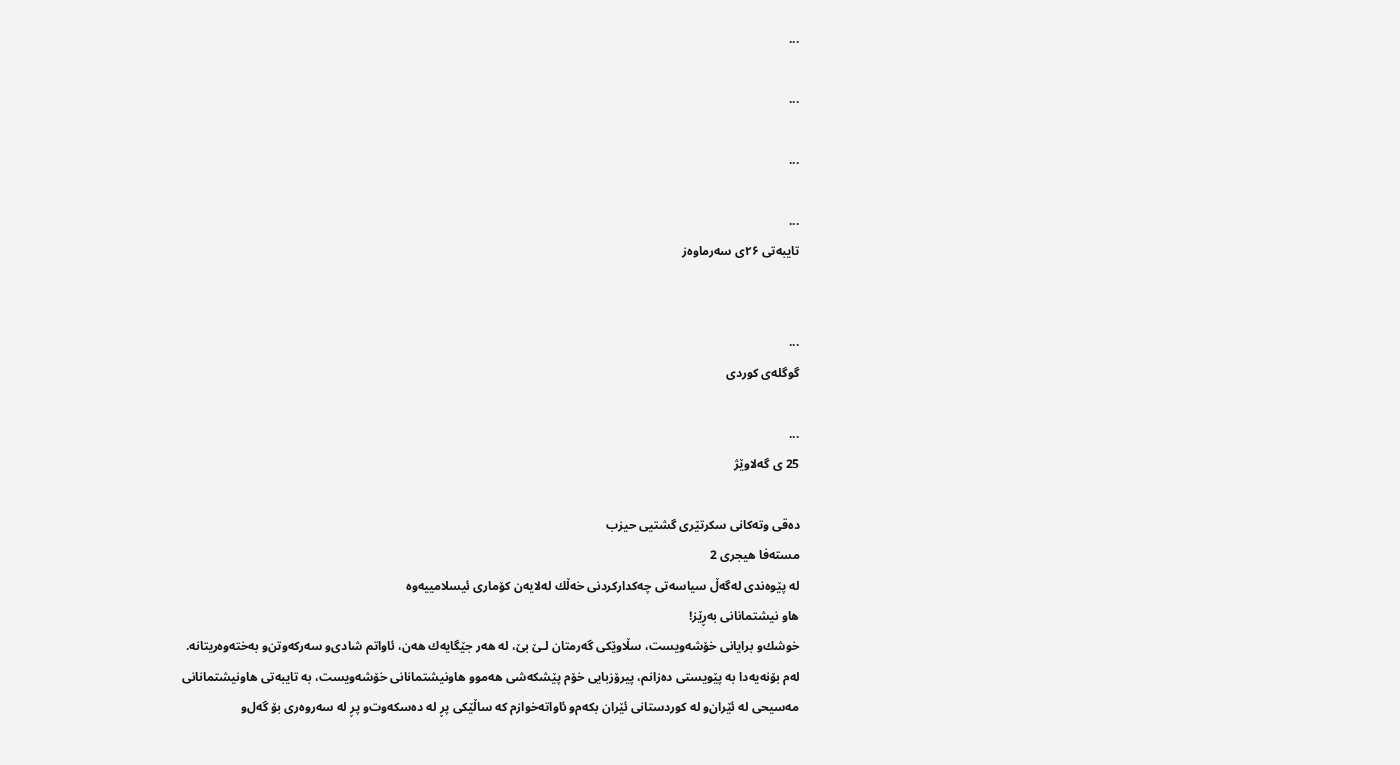...

...

...

...
تایبه‌تی ٢۶ی سه‌رماوه‌ز


...
گوگله‌ی کوردی

...
25 ی گه‌لاوێژ

ده‌قی‌ وته‌كانی‌ سكرتێری‌ گشتیی‌ حیزب
مسته‌فا هیجری 2
له‌ پێوه‌ندی‌ له‌گه‌ڵ‌ سیاسه‌تی‌ چه‌كداركردنی‌ خه‌ڵك له‌لایه‌ن كۆماری‌ ئیسلامییه‌وه‌
هاو نیشتمانانی‌ به‌ڕێز!
خوشك‌و برایانی‌ خۆشه‌ویست، سڵاوێكی‌ گه‌رمتان لـێ‌ بێ‌، له‌ هه‌ر جێگایه‌ك هه‌ن، ئاواتم شادی‌‌و سه‌ركه‌وتن‌و به‌خته‌وه‌ریتانه‌. له‌م بۆنه‌یه‌دا به‌ پێویستی‌ ده‌زانم، پیرۆزبایی‌ خۆم پێشكه‌شی‌ هه‌موو هاونیشتمانانی‌ خۆشه‌ویست، به‌ تایبه‌تی‌ هاونیشتمانانی‌ مه‌سیحی‌ له‌ ئێران‌و له‌ كوردستانی‌ ئێران بكه‌م‌و ئاواته‌خوازم كه‌ ساڵێكی‌ پڕ له‌ ده‌سكه‌وت‌و پڕ له‌ سه‌روه‌ری‌ بۆ گه‌ل‌و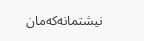نیشتمانه‌كه‌مان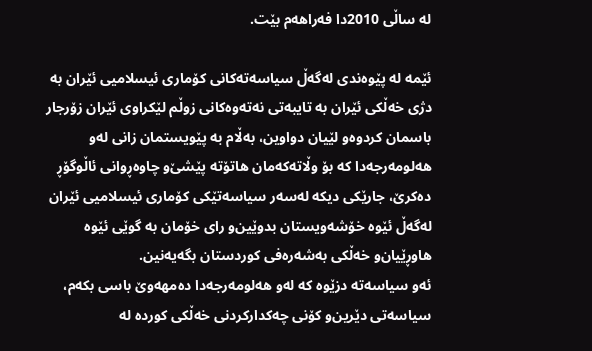له‌ ساڵی‌ 2010دا فه‌راهه‌م بێت.

ئێمه‌ له‌ پێوه‌ندی‌ له‌گه‌ڵ سیاسه‌ته‌كانی‌ كۆماری‌ ئیسلامیی‌ ئێران به‌ دژی‌ خه‌ڵكی‌ ئێران به‌ تایبه‌تی‌ نه‌ته‌وه‌كانی‌ زوڵم لێكراوی‌ ئێران زۆرجار باسمان كردوه‌‌و لێیان دواوین، به‌ڵام به‌ پێویستمان زانی‌ له‌و هه‌لومه‌رجه‌دا كه‌ بۆ وڵاته‌كه‌مان هاتۆته‌ پێشێ‌‌و چاوه‌ڕوانی‌ ئاڵوگۆڕ ده‌كرێ‌، جارێكی‌ دیكه‌ له‌سه‌ر سیاسه‌تێكی‌ كۆماری‌ ئیسلامیی‌ ئێران له‌گه‌ڵ ئێوه‌ خۆشه‌ویستان بدوێین‌و رای‌ خۆمان به‌ گوێی‌ ئێوه‌ هاوڕێیان‌و خه‌ڵكی‌ به‌شه‌ره‌فی‌ كوردستان بگه‌یه‌نین.
ئه‌و سیاسه‌ته‌ دزێوه‌ كه‌ له‌و هه‌لومه‌رجه‌دا ده‌مهه‌وێ‌ باسی‌ بكه‌م، سیاسه‌تی‌ دێرین‌و كۆنی‌ چه‌كداركردنی‌ خه‌ڵكی‌ كورده‌ له‌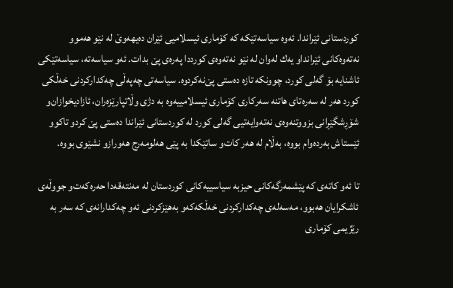كوردستانی‌ ئێراندا. ئه‌وه‌ سیاسه‌تێكه‌ كه‌ كۆماری‌ ئیسلامیی‌ ئێران ده‌یهه‌وێ‌ له‌ نێو هه‌موو نه‌ته‌وه‌كانی‌ ئێراندا‌و یه‌ك له‌وان له‌ نێو نه‌ته‌وه‌ی‌ كورددا په‌ره‌ی‌ پێ‌ بدات. ئه‌و سیاسه‌ته‌، سیاسه‌تێكی‌ ئاشنایه‌ بۆ گه‌لی‌ كورد، چوونكه‌ تازه‌ ده‌ستی‌ پێ‌‌نه‌كردوه‌. سیاسه‌تی‌ چه‌په‌ڵی‌ چه‌كداركردنی‌ خه‌ڵكی‌ كورد هه‌ر له‌ سه‌ره‌تای‌ هاتنه‌ سه‌ركاری‌ كۆماری‌ ئیسلامییه‌وه‌ به‌ دژی‌ وڵاتپارێزه‌ران، ئازادیخوازان‌و شۆڕشگێڕانی‌ بزووتنه‌وه‌ی‌ نه‌ته‌وایه‌تیی‌ گه‌لی‌ كورد له‌ كوردستانی‌ ئێراندا ده‌ستی‌ پێ‌ كرد‌و تاكوو ئێستاش به‌رده‌وام بووه‌، به‌ڵام له‌ هه‌ر كات‌و ساتێكدا به‌ پێی‌ هه‌لومه‌رج هه‌وراز‌و نشێوی‌ بووه‌.

تا ئه‌و كاته‌ی‌ كه‌ پێشمه‌رگه‌كانی‌ حیزبه‌ سیاسییه‌كانی‌ كوردستان له‌ مه‌نته‌قه‌دا حه‌ره‌كه‌ت‌و جووڵه‌ی‌ ئاشكرایان هه‌بوو، مه‌سه‌له‌ی‌ چه‌كداركردنی‌ خه‌ڵكه‌كه‌‌و به‌هێزكردنی‌ ئه‌و چه‌كدارانه‌ی‌ كه‌ سه‌ر به‌ رێژیمی‌ كۆماری‌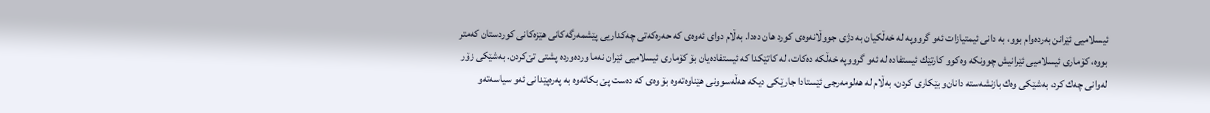ئیسلامیی‌ ئێرانن به‌رده‌وام بوو، به‌ دانی‌ ئیمتیازات ئه‌و گرووپه‌ له‌ خه‌ڵكیان به‌ دژی‌ جووڵانه‌وه‌ی‌ كورد هان ده‌دا. به‌ڵام دوای‌ ئه‌وه‌ی‌ كه‌ حه‌ره‌كه‌تی‌ چه‌كداریی‌ پێشمه‌رگه‌كانی‌ هێزه‌كانی‌ كوردستان كه‌متر بووه‌، كۆماری‌ ئیسلامیی‌ ئێرانیش چوونكه‌ وه‌كوو كارتێك ئیستفاده‌ له‌ ئه‌و گرووپه‌ خه‌ڵكه‌ ده‌كات، له‌ كاتێكدا كه‌ ئیستفاده‌یان بۆ كۆماری‌ ئیسلامیی‌ ئێران نه‌ما ورده‌ورده‌ پشتی‌ تێ‌‌كردن. به‌شێكی‌ زۆر له‌وانی‌ چه‌ك كرد، به‌شێكی‌ وه‌ك بازنشه‌سته‌ دانان‌و بێكاری‌ كردن، به‌ڵام له‌ هه‌لومه‌رجی‌ ئێستادا جارێكی‌ دیكه‌ هه‌ڵه‌سوونی‌ هێناوه‌ته‌وه‌ بۆ وه‌ی‌ كه‌ ده‌ست پێ‌ بكاته‌وه‌ به‌ په‌ره‌پێدانی‌ ئه‌و سیاسه‌ته‌‌و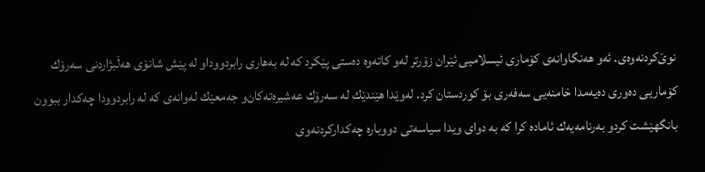نوێ‌كردنه‌وه‌ی‌. ئه‌و هه‌نگاوانه‌ی‌ كۆماری‌ ئیسلامیی‌ ئێران زۆرتر له‌و كاته‌وه‌ ده‌ستی‌ پێكرد كه‌ له‌ به‌هاری‌ رابردوودا‌و له‌ پێش شانۆی‌ هه‌ڵبژاردنی‌ سه‌رۆك كۆماریی‌ ده‌وری‌ ده‌یه‌مدا خامنه‌یی‌ سه‌فه‌ری‌ بۆ كوردستان كرد. له‌وێدا هێندێك له‌ سه‌رۆك عه‌شیره‌ته‌كان‌و جه‌معێك له‌وانه‌ی‌ كه‌ له‌ رابردوودا چه‌كدار ببوون بانگهێشت كرد‌و به‌رنامه‌یه‌ك ئاماده‌ كرا كه‌ به‌ دوای‌ ویدا سیاسه‌تی‌ دووباره‌ چه‌كداركردنه‌وی‌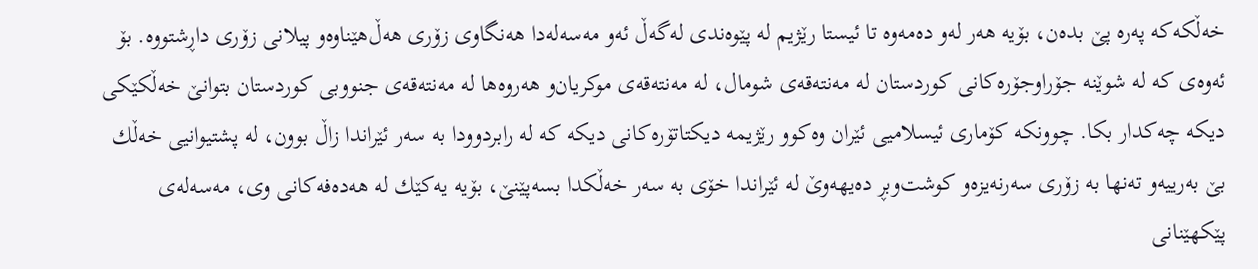خه‌ڵكه‌كه‌ په‌ره‌ پێ‌ بده‌ن، بۆیه‌ هه‌ر له‌و ده‌مه‌وه‌ تا ئیستا رێژیم له‌ پێوه‌ندی‌ له‌گه‌ڵ ئه‌و مه‌سه‌له‌دا هه‌نگاوی‌ زۆری‌ هه‌ڵ‌هێناوه‌‌و پیلانی‌ زۆری‌ داڕشتووه‌. بۆ ئه‌وه‌ی‌ كه‌ له‌ شوێنه‌ جۆرا‌وجۆره‌كانی‌ كوردستان له‌ مه‌نته‌قه‌ی‌ شومال، له‌ مه‌نته‌قه‌ی‌ موكریان‌و هه‌روه‌ها له‌ مه‌نته‌قه‌ی‌ جنووبی‌ كوردستان بتوانێ‌ خه‌ڵكێكی‌ دیكه‌ چه‌كدار بكا. چوونكه‌ كۆماری‌ ئیسلامیی‌ ئێران وه‌كوو رێژیمه‌ دیكتاتۆره‌كانی‌ دیكه‌ كه‌ له‌ رابردوودا به‌ سه‌ر ئێراندا زاڵ بوون، له‌ پشتیوانیی‌ خه‌ڵك بێ‌ به‌رییه‌‌و ته‌نها به‌ زۆری‌ سه‌رنه‌یزه‌‌و كوشت‌وبڕ ده‌یهه‌وێ‌ له‌ ئێراندا خۆی‌ به‌ سه‌ر خه‌ڵكدا بسه‌پێنێ‌، بۆیه‌ یه‌كێك له‌ هه‌ده‌فه‌كانی‌ وی‌، مه‌سه‌له‌ی‌ پێكهێنانی‌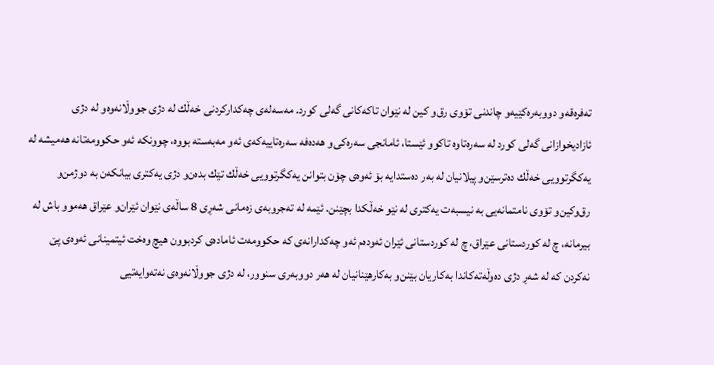ته‌فره‌قه‌‌و دووبه‌ره‌كێیه‌‌و چاندنی‌ تۆوی‌ رق‌و كین له‌ نێوان تاكه‌كانی‌ گه‌لی‌ كورد. مه‌سه‌له‌ی‌ چه‌كداركردنی‌ خه‌ڵك له‌ دژی‌ جووڵانه‌وه‌‌و له‌ دژی‌ ئازادیخوازانی‌ گه‌لی‌ كورد له‌ سه‌ره‌تاوه‌ تاكوو ئێستا، ئامانجی‌ سه‌ره‌كی‌‌و هه‌ده‌فه‌ سه‌ره‌تاییه‌كه‌ی‌ ئه‌و مه‌به‌سته‌ بووه‌، چوونكه‌ ئه‌و حكوومه‌تانه‌ هه‌میشه‌ له‌ یه‌كگرتوویی‌ خه‌ڵك ده‌ترسێن‌و پیلانیان له‌ به‌ر ده‌ستدایه‌ بۆ ئه‌وه‌ی‌ چۆن بتوانن یه‌كگرتوویی‌ خه‌ڵك تێك بده‌ن‌و دژی‌ یه‌كتری‌ بیانكه‌ن به‌ دوژمن‌و رق‌وكین‌و تۆوی‌ نامتمانه‌یی‌ به‌ نیسبه‌ت یه‌كتری‌ له‌ نێو خه‌ڵكدا بچێنن. ئێمه‌ له‌ ته‌جروبه‌ی‌ زه‌مانی‌ شه‌ڕی‌ 8 ساڵه‌ی‌ نێوان ئێران‌و عێراق هه‌موو باش له‌ بیرمانه‌، چ له‌ كوردستانی‌ عێراق، چ له‌ كوردستانی‌ ئێران ئه‌وده‌م ئه‌و چه‌كدارانه‌ی‌ كه‌ حكوومه‌ت ئاماده‌ی‌ كردبوون هیچ وه‌خت ئیتمینانی‌ ئه‌وه‌ی‌ پێ‌ نه‌كردن كه‌ له‌ شه‌ڕ دژی‌ ده‌وڵه‌ته‌كاندا به‌كاریان بێنن‌و به‌كارهێنانیان له‌ هه‌ر دووبه‌ری‌ سنوور، له‌ دژی‌ جووڵانه‌وه‌ی‌ نه‌ته‌وایه‌تیی‌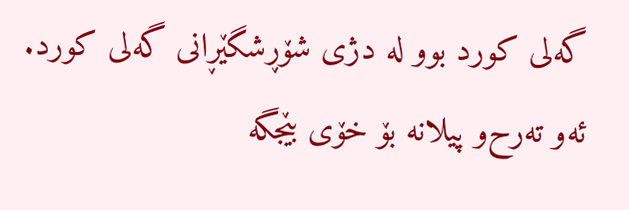گه‌لی‌ كورد بوو له‌ دژی‌ شۆڕشگێڕانی‌ گه‌لی‌ كورد. ئه‌و ته‌رح‌و پیلانه‌ بۆ خۆی‌ بێجگه‌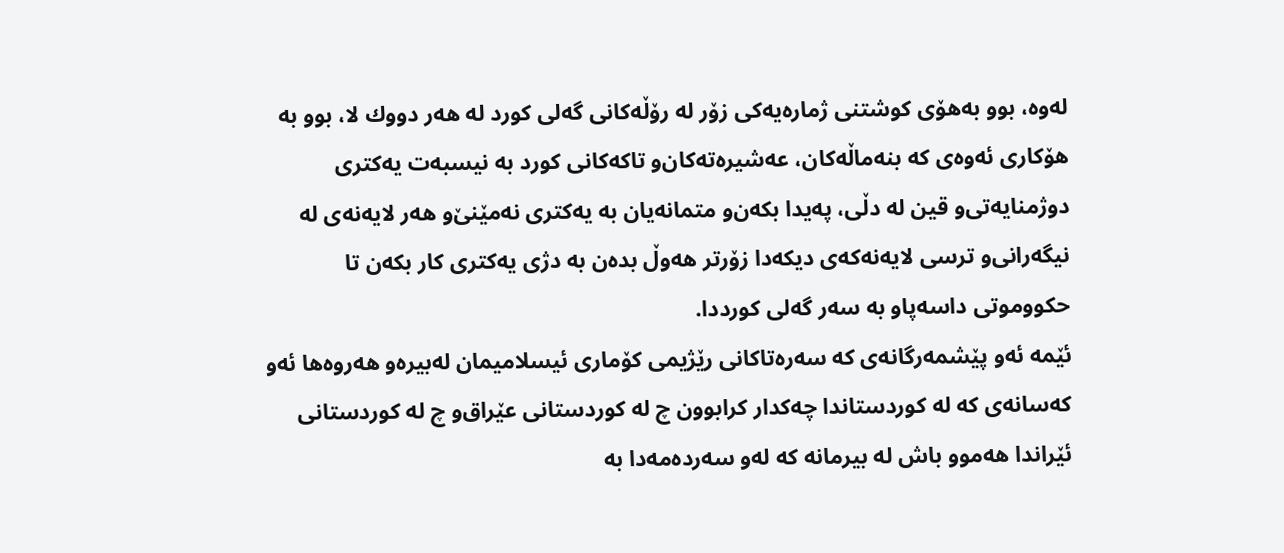له‌وه‌، بوو به‌هۆی‌ كوشتنی‌ ژماره‌یه‌كی‌ زۆر له‌ رۆڵه‌كانی‌ گه‌لی‌ كورد له‌ هه‌ر دووك لا، بوو به‌ هۆكاری‌ ئه‌وه‌ی‌ كه‌ بنه‌ماڵه‌كان، عه‌شیره‌ته‌كان‌و تاكه‌كانی‌ كورد به‌ نیسبه‌ت یه‌كتری‌ دوژمنایه‌تی‌‌و قین له‌ دڵی‌، په‌یدا بكه‌ن‌و متمانه‌یان به‌ یه‌كتری‌ نه‌مێنێ‌‌و هه‌ر لایه‌نه‌ی‌ له‌ نیگه‌رانی‌‌و ترسی‌ لایه‌نه‌كه‌ی‌ دیكه‌دا زۆرتر هه‌وڵ بده‌ن به‌ دژی‌ یه‌كتری‌ كار بكه‌ن تا حكووموتی‌ داسه‌پاو به‌ سه‌ر گه‌لی‌ كورددا.
ئێمه‌ ئه‌و پێشمه‌رگانه‌ی‌ كه‌ سه‌ره‌تاكانی‌ رێژیمی‌ كۆماری‌ ئیسلامیمان له‌بیره‌‌و هه‌روه‌ها ئه‌و كه‌سانه‌ی‌ كه‌ له‌ كوردستاندا چه‌كدار كرابوون چ له‌ كوردستانی‌ عێراق‌و چ له‌ كوردستانی‌ ئێراندا هه‌موو باش له‌ بیرمانه‌ كه‌ له‌و سه‌رده‌مه‌دا به‌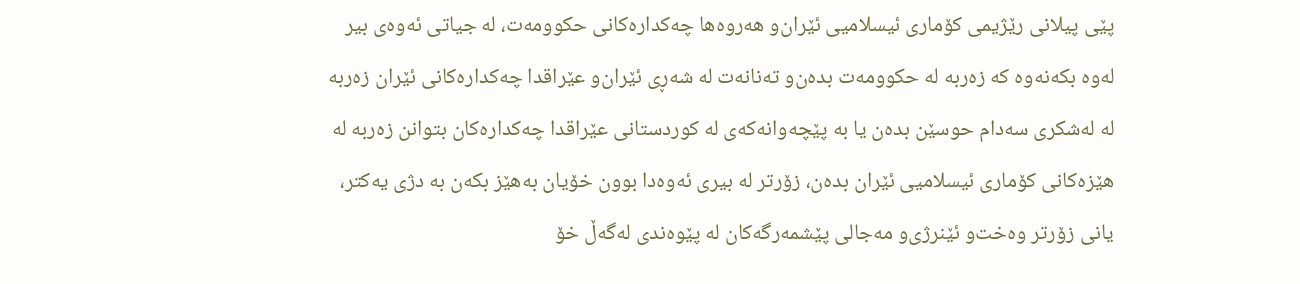پێی‌ پیلانی‌ رێژیمی‌ كۆماری‌ ئیسلامیی‌ ئێران‌و هه‌روه‌ها چه‌كداره‌كانی‌ حكوومه‌ت، له‌ جیاتی‌ ئه‌وه‌ی‌ بیر له‌وه‌ بكه‌نه‌وه‌ كه‌ زه‌ربه‌ له‌ حكوومه‌ت بده‌ن‌و ته‌نانه‌ت له‌ شه‌ڕی‌ ئێران‌و عێراقدا چه‌كداره‌كانی‌ ئێران زه‌ربه‌ له‌ له‌شكری‌ سه‌دام حوسێن بده‌ن یا به‌ پێچه‌وانه‌كه‌ی‌ له‌ كوردستانی‌ عێراقدا چه‌كداره‌كان بتوانن زه‌ربه‌ له‌ هێزه‌كانی‌ كۆماری‌ ئیسلامیی‌ ئێران بده‌ن، زۆرتر له‌ بیری‌ ئه‌وه‌دا بوون خۆیان به‌هێز بكه‌ن به‌ دژی‌ یه‌كتر، یانی‌ زۆرتر وه‌خت‌و ئێنرژی‌‌و مه‌جالی‌ پێشمه‌رگه‌كان له‌ پێوه‌ندی‌ له‌گه‌ڵ خۆ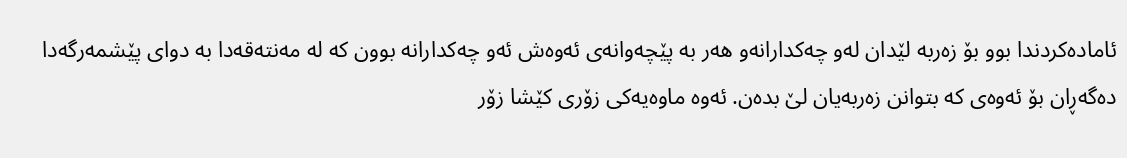ئاماده‌كردندا بوو بۆ زه‌ربه‌ لێدان له‌و چه‌كدارانه‌‌و هه‌ر به‌ پێچه‌وانه‌ی‌ ئه‌وه‌ش ئه‌و چه‌كدارانه‌ بوون كه‌ له‌ مه‌نته‌قه‌دا به‌ دوای‌ پێشمه‌رگه‌دا ده‌گه‌ڕان بۆ ئه‌وه‌ی‌ كه‌ بتوانن زه‌ربه‌یان لێ بده‌ن. ئه‌وه‌ ماوه‌یه‌كی‌ زۆری‌ كێشا زۆر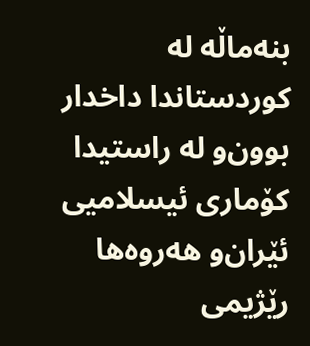بنه‌ماڵه‌ له‌ كوردستاندا داخدار بوون‌و له‌ راستیدا كۆماری‌ ئیسلامیی‌ ئێران‌و هه‌روه‌ها رێژیمی‌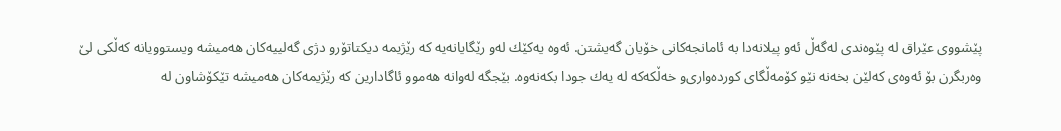پێشووی‌ عێراق له‌ پێوه‌ندی‌ له‌گه‌ڵ ئه‌و پیلانه‌دا به‌ ئامانجه‌كانی‌ خۆیان گه‌یشتن. ئه‌وه‌ یه‌كێك له‌و رێگایانه‌یه‌ كه‌ رێژیمه‌ دیكتاتۆر‌و دژی‌ گه‌لییه‌كان هه‌میشه‌ ویستوویانه‌ كه‌ڵكی‌ لێ وه‌ربگرن بۆ ئه‌وه‌ی‌ كه‌لێن بخه‌نه‌ نێو كۆمه‌ڵگای‌ كورده‌واری‌‌و خه‌ڵكه‌كه‌ له‌ یه‌ك جودا بكه‌نه‌وه‌. بێجگه‌ له‌وانه‌ هه‌موو ئاگادارین كه‌ رێژیمه‌كان هه‌میشه‌ تێكۆشاون له‌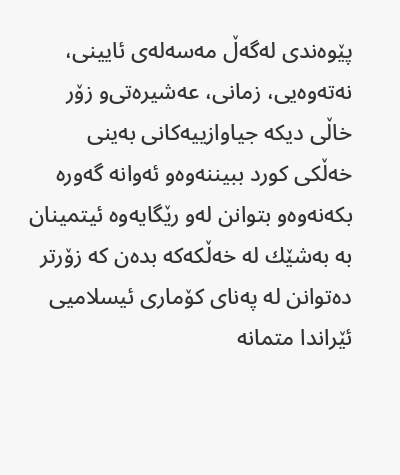پێوه‌ندی‌ له‌گه‌ڵ مه‌سه‌له‌ی‌ ئایینی‌، نه‌ته‌وه‌یی‌، زمانی‌، عه‌شیره‌تی‌‌و زۆر خاڵی‌ دیكه‌ جیاوازییه‌كانی‌ به‌ینی‌ خه‌ڵكی‌ كورد ببیننه‌وه‌‌و ئه‌وانه‌ گه‌وره‌ بكه‌نه‌وه‌‌و بتوانن له‌و رێگایه‌وه‌ ئیتمینان به‌ به‌شێك له‌ خه‌ڵكه‌كه‌ بده‌ن كه‌ زۆرتر ده‌توانن له‌ په‌نای‌ كۆماری‌ ئیسلامیی‌ ئێراندا متمانه‌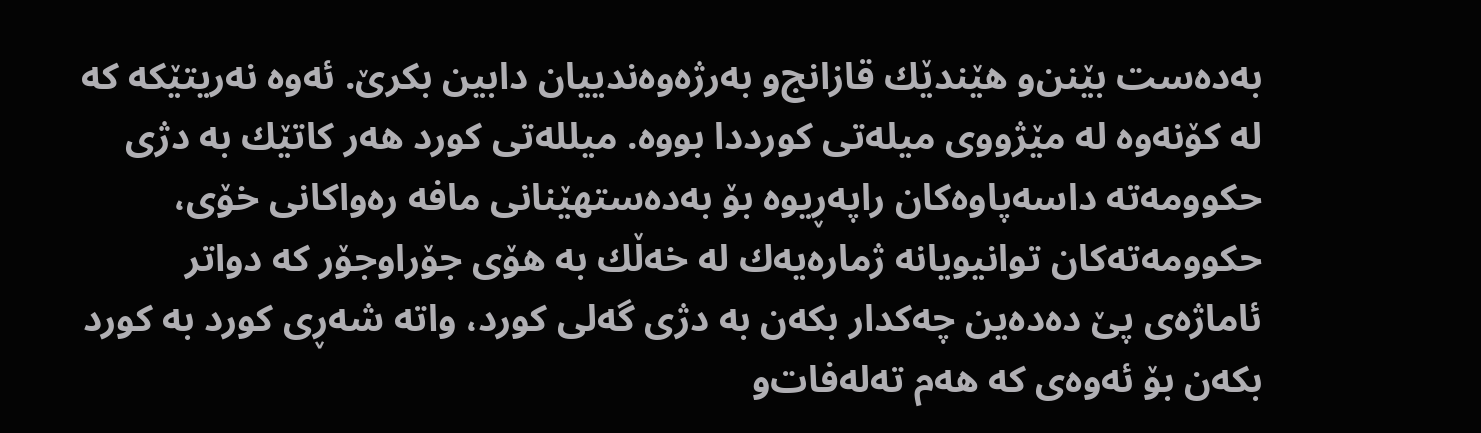به‌ده‌ست بێنن‌و هێندێك قازانج‌و به‌رژه‌وه‌ندییان دابین بكرێ‌. ئه‌وه‌ نه‌ریتێكه‌ كه‌ له‌ كۆنه‌وه‌ له‌ مێژووی‌ میله‌تی‌ كورددا بووه‌. میلله‌تی‌ كورد هه‌ر كاتێك به‌ دژی‌ حكوومه‌ته‌ داسه‌پاوه‌كان راپه‌ڕیوه‌ بۆ به‌ده‌ستهێنانی‌ مافه‌ ره‌واكانی‌ خۆی‌، حكوومه‌ته‌كان توانیویانه‌ ژماره‌یه‌ك له‌ خه‌ڵك به‌ هۆی‌ جۆرا‌وجۆر كه‌ دواتر ئاماژه‌ی‌ پێ‌ ده‌ده‌ین چه‌كدار بكه‌ن به‌ دژی‌ گه‌لی‌ كورد، واته‌ شه‌ڕی‌ كورد به‌ كورد بكه‌ن بۆ ئه‌وه‌ی‌ كه‌ هه‌م ته‌له‌فات‌و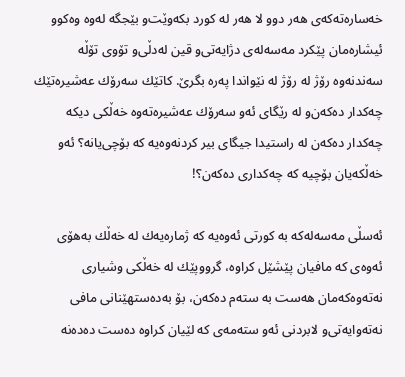خه‌ساره‌ته‌كه‌ی‌ هه‌ر دوو لا هه‌ر له‌ كورد بكه‌وێت‌و بێجگه‌ له‌وه‌ وه‌كوو ئیشاره‌مان پێكرد مه‌سه‌له‌ی‌ دژایه‌تی‌‌و قین له‌دڵی‌‌و تۆوی‌ تۆڵه‌ سه‌ندنه‌وه‌ رۆژ له‌ رۆژ له‌ نێواندا په‌ره‌ بگرێ‌. كاتێك سه‌رۆك عه‌شیره‌تێك چه‌كدار ده‌كه‌ن‌و له‌ رێگای‌ ئه‌و سه‌رۆك عه‌شیره‌ته‌وه‌ خه‌ڵكی‌ دیكه‌ چه‌كدار ده‌كه‌ن له‌ راستیدا جیگای‌ بیر كردنه‌وه‌یه‌ كه‌ بۆچی‌یانه‌؟ ئه‌و خه‌ڵكه‌یان بۆچیه‌ كه‌ چه‌كداری‌ ده‌كه‌ن؟!

ئه‌سڵی‌ مه‌سه‌له‌كه‌ به‌ كورتی‌ ئه‌وه‌یه‌ كه‌ ژماره‌یه‌ك له‌ خه‌ڵك به‌هۆی‌ ئه‌وه‌ی‌ كه‌ مافیان پێشێل كراوه‌، گرووپێك له‌ خه‌ڵكی‌ وشیاری‌ نه‌ته‌وه‌كه‌مان هه‌ست به‌ سته‌م ده‌كه‌ن، بۆ به‌ده‌ستهێنانی‌ مافی‌ نه‌ته‌وایه‌تی‌‌و لابردنی‌ ئه‌و سته‌مه‌ی‌ كه‌ لێیان كراوه‌ ده‌ست ده‌ده‌نه‌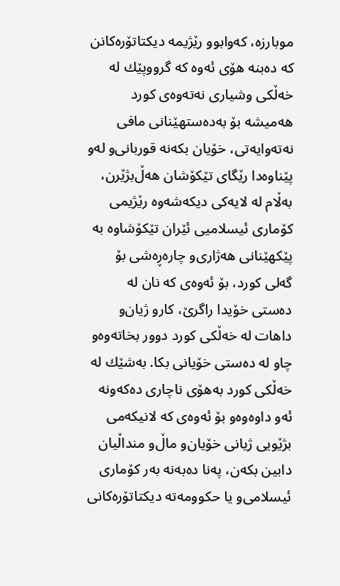موبارزه‌، كه‌وابوو رێژیمه‌ دیكتاتۆره‌كانن كه‌ ده‌بنه‌ هۆی‌ ئه‌وه‌ كه‌ گرووپێك له‌ خه‌ڵكی‌ وشیاری‌ نه‌ته‌وه‌ی‌ كورد هه‌میشه‌ بۆ به‌ده‌ستهێنانی‌ مافی‌ نه‌ته‌وایه‌تی‌، خۆیان بكه‌نه‌ قوربانی‌‌و له‌و پێناوه‌دا رێگای‌ تێكۆشان هه‌ڵ‌بژێرن، به‌ڵام له‌ لایه‌كی‌ دیكه‌شه‌وه‌ رێژیمی‌ كۆماری‌ ئیسلامیی‌ ئێران تێكۆشاوه‌ به‌ پێكهێنانی‌ هه‌ژاری‌‌و چاره‌ڕه‌شی‌ بۆ گه‌لی‌ كورد، بۆ ئه‌وه‌ی‌ كه‌ نان له‌ ده‌ستی‌ خۆیدا راگرێ‌، كار‌و ژیان‌و داهات له‌ خه‌ڵكی‌ كورد دوور بخاته‌وه‌‌و چاو له‌ ده‌ستی‌ خۆیانی‌ بكا. به‌شێك له‌ خه‌ڵكی‌ كورد به‌هۆی‌ ناچاری‌ ده‌كه‌ونه‌ ئه‌و داوه‌وه‌‌و بۆ ئه‌وه‌ی‌ كه‌ لانیكه‌می‌ بژێویی‌ ژیانی‌ خۆیان‌و ماڵ‌و منداڵیان دابین بكه‌ن، په‌نا ده‌به‌نه‌ به‌ر كۆماری‌ ئیسلامی‌‌و یا حكوومه‌ته‌ دیكتاتۆره‌كانی‌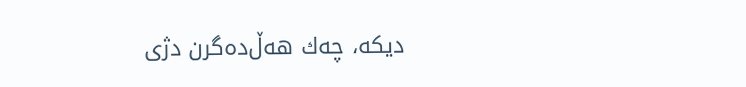دیكه‌، چه‌ك هه‌ڵ‌ده‌گرن دژی‌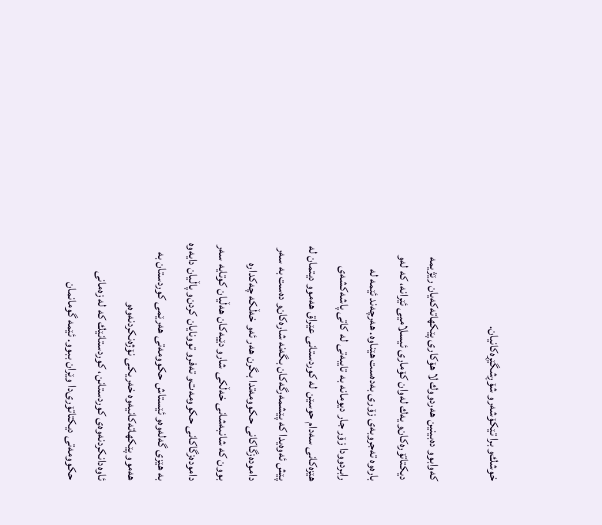خوشك‌و برا تێكۆشه‌ر‌و شۆڕشگێڕه‌كانیان.

كه‌وابوو ده‌بینین هه‌ردووك لا هۆكاری‌ پێكهاته‌كه‌یان رێژیمه‌ دیكتاتۆره‌كان‌و یه‌ك له‌وان كۆماری‌ ئیسلامیی‌ ئێرانه‌، كه‌ له‌و باره‌وه‌ ته‌جروبه‌ی‌ زۆری‌ به‌ده‌ست هێناوه‌. هه‌رچه‌ند ئێمه‌ له‌ رابردوودا زۆر جار دیومانه‌ به‌ تایبه‌تی‌ له‌ كاتی‌ پاشه‌كشه‌ی‌ هێزه‌كانی‌ سه‌دام حوسێن له‌ كوردستانی‌ عێراق هه‌موو دیتمان له‌ پێش ئه‌وه‌یدا كه‌ پێشمه‌رگه‌كان بگه‌نه‌ شاره‌كان‌و ده‌ست به‌ سه‌ر داموده‌زگاكانی‌ حكوومه‌تدا بگرن هه‌ر ئه‌و خه‌ڵكه‌ چه‌كداره‌ بوون كه‌ شانبه‌شانی‌ خه‌ڵكی‌ شار‌و دێیه‌كان هه‌ڵیان كوتایه‌ سه‌ر داموده‌زگاكانی‌ حكوومه‌ت‌و ته‌فر‌و توونایان كردن‌و پاڵیان دایه‌وه‌ به‌ هێزی‌ گه‌له‌وه‌‌و ئێستاش حكوومه‌تی‌ هه‌رێمی‌ كوردستان به‌ هه‌موو پێكهاته‌كانیه‌وه‌ خه‌ریكی‌ نۆژه‌نكردنه‌وه‌‌و ئاوه‌دانكردنه‌وه‌ی‌ كوردستانن، كوردستانێك كه‌ له‌ زه‌مانی‌ حكوومه‌تی‌ دیكتاتۆری‌‌دا وێران ببوو. ئێمه‌ گومانمان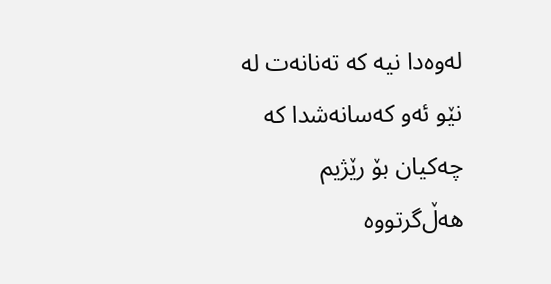له‌وه‌دا نیه‌ كه‌ ته‌نانه‌ت له‌ نێو ئه‌و كه‌سانه‌شدا كه‌ چه‌كیان بۆ رێژیم هه‌ڵ‌گرتووه‌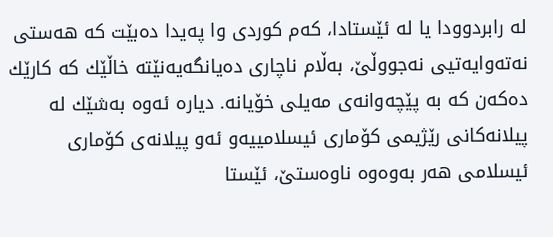له‌ رابردوودا یا له‌ ئێستادا، كه‌م كوردی‌ وا په‌یدا ده‌بێت كه‌ هه‌ستی‌ نه‌ته‌وایه‌تیی‌ نه‌جووڵێ‌، به‌ڵام ناچاری‌ ده‌یانگه‌یه‌نێته‌ خاڵێك كه‌ كارێك ده‌كه‌ن كه‌ به‌ پێچه‌وانه‌ی‌ مه‌یلی‌ خۆیانه‌. دیاره‌ ئه‌وه‌ به‌شێك له‌ پیلانه‌كانی‌ رێژیمی‌ كۆماری‌ ئیسلامییه‌‌و ئه‌و پیلانه‌ی‌ كۆماری‌ ئیسلامی‌ هه‌ر به‌وه‌وه‌ ناوه‌ستێ‌، ئێستا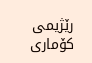رێژیمی‌ كۆماری‌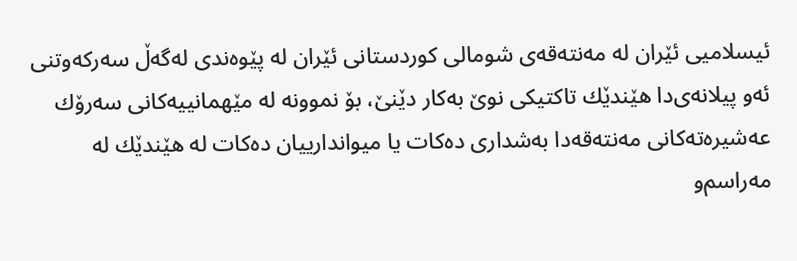ئیسلامیی‌ ئێران له‌ مه‌نته‌قه‌ی‌ شومالی‌ كوردستانی‌ ئێران له‌ پێوه‌ندی‌ له‌گه‌ڵ سه‌ركه‌وتنی‌ ئه‌و پیلانه‌ی‌‌دا هێندێك تاكتیكی‌ نوێ‌ به‌كار دێنێ‌، بۆ نموونه‌ له‌ مێهمانییه‌كانی‌ سه‌رۆك عه‌شیره‌ته‌كانی‌ مه‌نته‌قه‌دا به‌شداری‌ ده‌كات یا میواندارییان ده‌كات له‌ هێندێك له‌ مه‌راسم‌و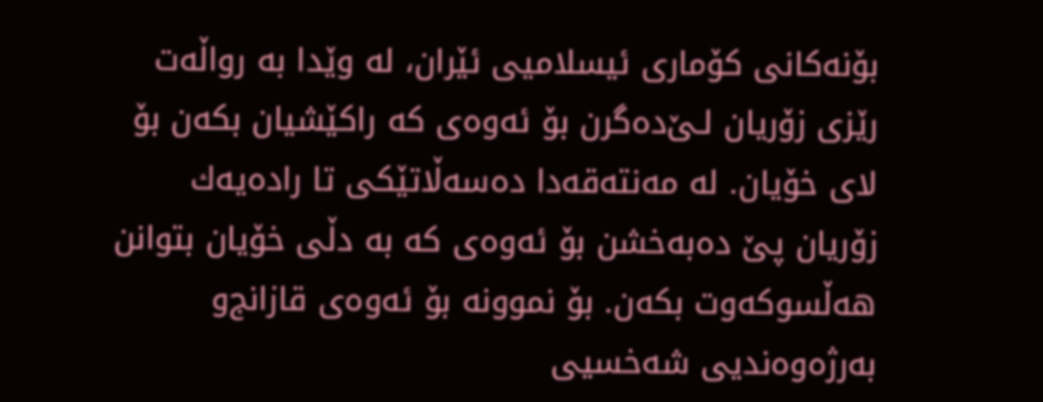بۆنه‌كانی‌ كۆماری‌ ئیسلامیی‌ ئێران، له‌ وێدا به‌ رواڵه‌ت رێزی‌ زۆریان لـێ‌ده‌گرن بۆ ئه‌وه‌ی‌ كه‌ راكێشیان بكه‌ن بۆ لای‌ خۆیان. له‌ مه‌نته‌قه‌دا ده‌سه‌ڵاتێكی‌ تا راده‌یه‌ك زۆریان پێ‌‌ ده‌به‌خشن بۆ ئه‌وه‌ی‌ كه‌ به‌ دڵی‌ خۆیان بتوانن هه‌ڵسوكه‌وت بكه‌ن. بۆ نموونه‌ بۆ ئه‌وه‌ی‌ قازانج‌و به‌رژه‌وه‌ندیی‌ شه‌خسیی‌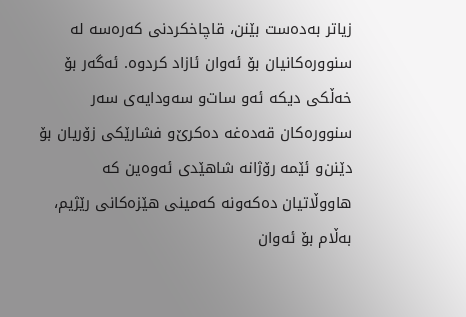زیاتر به‌ده‌ست بێنن، قاچاخكردنی‌ كه‌ره‌سه‌ له‌ سنووره‌كانیان بۆ ئه‌وان ئازاد كردوه‌. ئه‌گه‌ر بۆ خه‌ڵكی‌ دیكه‌ ئه‌و سات‌و سه‌ودایه‌ی‌ سه‌ر سنووره‌كان قه‌ده‌غه‌ ده‌كرێ‌‌و فشارێكی‌ زۆریان بۆ دێنن‌و ئێمه‌ رۆژانه‌ شاهێدی‌ ئه‌وه‌ین كه‌ هاووڵاتیان ده‌كه‌ونه‌ كه‌مینی‌ هێزه‌كانی‌ رێژیم، به‌ڵام بۆ ئه‌وان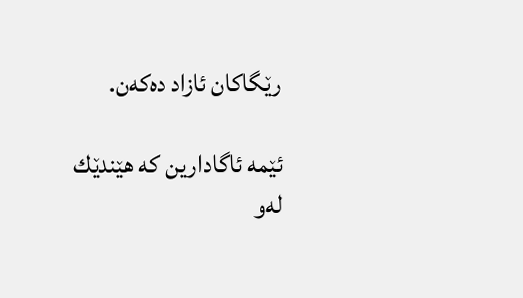رێگاكان ئازاد ده‌كه‌ن.

ئێمه‌ ئاگادارین كه‌ هێندێك له‌و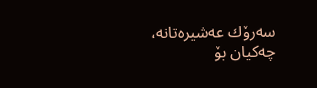سه‌رۆك عه‌شیره‌تانه‌، چه‌كیان بۆ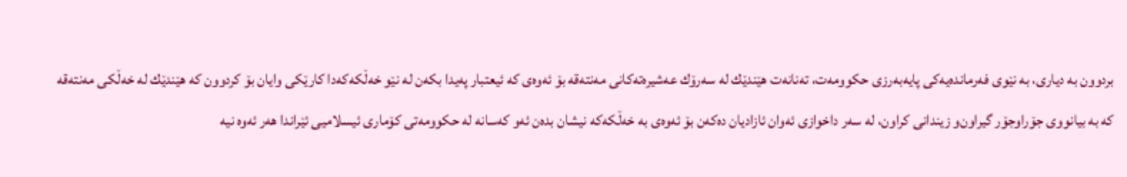بردوون به‌ دیاری‌، به‌ نێوی‌ فه‌رمانده‌یه‌كی‌ پایه‌به‌رزی‌ حكوومه‌ت، ته‌نانه‌ت هێندێك له‌ سه‌رۆك عه‌شیره‌ته‌كانی‌ مه‌نته‌قه‌ بۆ ئه‌وه‌ی‌ كه‌ ئیعتبار په‌یدا بكه‌ن له‌ نێو خه‌ڵكه‌كه‌دا كارێكی‌ وایان بۆ كردوون كه‌ هێندێك له‌ خه‌ڵكی‌ مه‌نته‌قه‌ كه‌ به‌ بیانووی‌ جۆرا‌وجۆر گیراون‌و زیندانی‌ كراون، له‌ سه‌ر داخوازی‌ ئه‌وان ئازادیان ده‌كه‌ن بۆ ئه‌وه‌ی‌ به‌ خه‌ڵكه‌كه‌ نیشان بده‌ن ئه‌و كه‌سانه‌ له‌ حكوومه‌تی‌ كۆماری‌ ئیسلامیی‌ ئێراندا هه‌ر ئه‌وه‌ نیه‌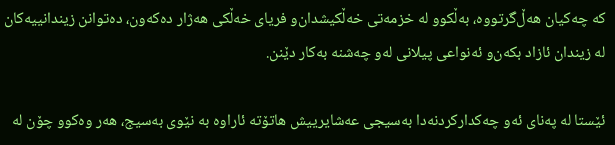كه‌ چه‌كیان هه‌ڵ‌گرتووه‌، به‌ڵكوو له‌ خزمه‌تی‌ خه‌ڵكیشدان‌و فریای‌ خه‌ڵكی‌ هه‌ژار ده‌كه‌ون، ده‌توانن زیندانییه‌كان له‌ زیندان ئازاد بكه‌ن‌و ئه‌نواعی‌ پیلانی‌ له‌و چه‌شنه‌ به‌كار دێنن.

ئێستا له‌ په‌نای‌ ئه‌و چه‌كداركردنه‌دا به‌سیجی‌ عه‌شایرییش هاتۆته‌ ئاراوه‌ به‌ نێوی‌ به‌سیج، هه‌ر وه‌كوو چۆن له‌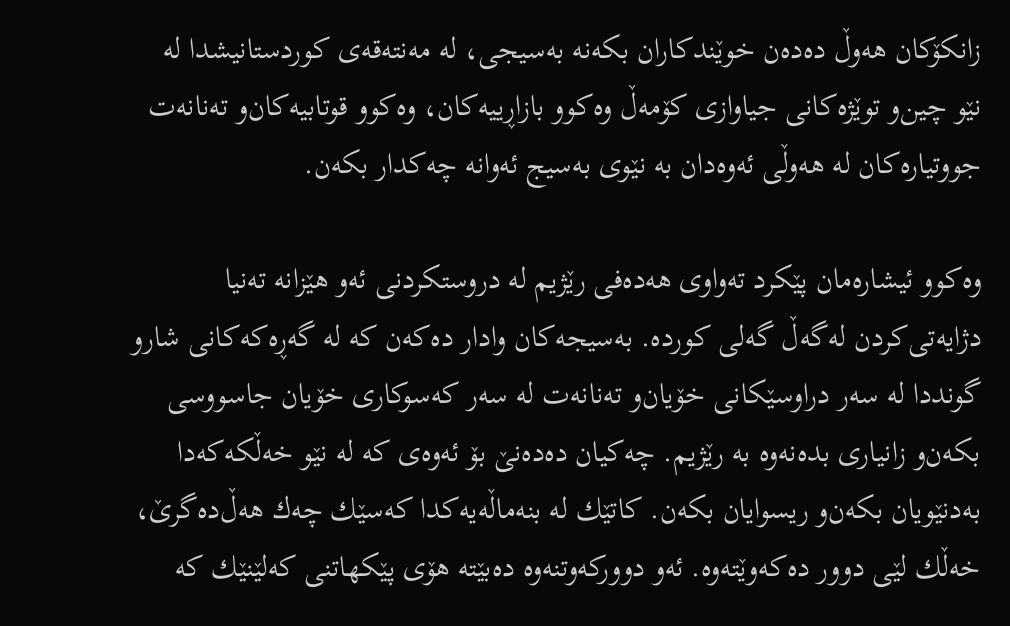زانكۆكان هه‌وڵ ده‌ده‌ن خوێندكاران بكه‌نه‌ به‌سیجی‌، له‌ مه‌نته‌قه‌ی‌ كوردستانیشدا له‌ نێو چین‌و توێژه‌كانی‌ جیاوازی‌ كۆمه‌ڵ وه‌كوو بازاڕییه‌كان، وه‌كوو قوتابیه‌كان‌و ته‌نانه‌ت جووتیاره‌كان له‌ هه‌وڵی‌ ئه‌وه‌دان به‌ نێوی‌ به‌سیج ئه‌وانه‌ چه‌كدار بكه‌ن.

وه‌كوو ئیشاره‌مان پێكرد ته‌واوی‌ هه‌ده‌فی‌ رێژیم له‌ دروستكردنی‌ ئه‌و هێزانه‌ ته‌نیا دژایه‌تی‌كردن له‌گه‌ڵ گه‌لی‌ كورده‌. به‌سیجه‌كان وادار ده‌كه‌ن كه‌ له‌ گه‌ڕه‌كه‌كانی‌ شار‌و گونددا له‌ سه‌ر دراوسێكانی‌ خۆیان‌و ته‌نانه‌ت له‌ سه‌ر كه‌سوكاری‌ خۆیان جاسووسی‌ بكه‌ن‌و زانیاری‌ بده‌نه‌وه‌ به‌ رێژیم. چه‌كیان ده‌ده‌نێ‌ بۆ ئه‌وه‌ی‌ كه‌ له‌ نێو خه‌ڵكه‌كه‌دا به‌دنێویان بكه‌ن‌و ریسوایان بكه‌ن. كاتێك له‌ بنه‌ماڵه‌یه‌كدا كه‌سێك چه‌ك هه‌ڵ‌ده‌گرێ‌، خه‌ڵك لێی‌ دوور ده‌كه‌وێته‌وه‌. ئه‌و دووركه‌وتنه‌وه‌ ده‌بێته‌ هۆی‌ پێكهاتنی‌ كه‌لێنێك كه‌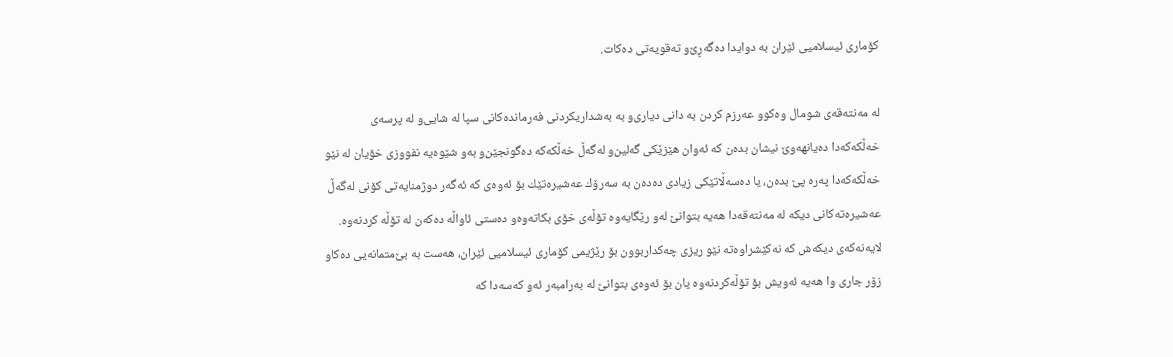كۆماری‌ ئیسلامیی‌ ئێران به‌ دوایدا ده‌گه‌ڕێ‌‌و ته‌قویه‌تی‌ ده‌كات.

له‌ مه‌نته‌قه‌ی‌ شومال وه‌كوو عه‌رزم كردن به‌ دانی‌ دیاری‌‌و به‌ به‌شداریكردنی‌ فه‌رمانده‌كانی‌ سپا له‌ شایی‌‌و له‌ پرسه‌ی‌ خه‌ڵكه‌كه‌دا ده‌یانهه‌وێ‌ نیشان بده‌ن كه‌ ئه‌وان هێزێكی‌ گه‌لین‌و له‌گه‌ڵ خه‌ڵكه‌كه‌ ده‌گونجێن‌و به‌و شێوه‌یه‌ نفووزی‌ خۆیان له‌ نێو خه‌ڵكه‌كه‌دا په‌ره‌ پێ‌ بده‌ن، یا ده‌سه‌ڵاتێكی‌ زیادی‌ ده‌ده‌ن به‌ سه‌رۆك عه‌شیره‌تێك بۆ ئه‌وه‌ی‌ كه‌ ئه‌گه‌ر دوژمنایه‌تی‌ كۆنی‌ له‌گه‌ڵ عه‌شیره‌ته‌كانی‌ دیكه‌ له‌ مه‌نته‌قه‌دا هه‌یه‌ بتوانێ‌ له‌و رێگایه‌وه‌ تۆڵه‌ی‌ خۆی‌ بكاته‌وه‌‌و ده‌ستی‌ ئاواڵه‌ ده‌كه‌ن له‌ تۆڵه‌ كردنه‌وه‌.
لایه‌نه‌كه‌ی‌ دیكه‌ش كه‌ نه‌كێشراوه‌ته‌ نێو ریزی‌ چه‌كداربوون بۆ رێژیمی‌ كۆماری‌ ئیسلامیی‌ ئێران، هه‌ست به‌ بێ‌‌متمانه‌یی‌ ده‌كا‌و زۆر جاری‌ وا هه‌یه‌ ئه‌ویش بۆ تۆڵه‌كردنه‌وه‌ یان بۆ ئه‌وه‌ی‌ بتوانێ‌ له‌ به‌رامبه‌ر ئه‌و كه‌سه‌دا كه‌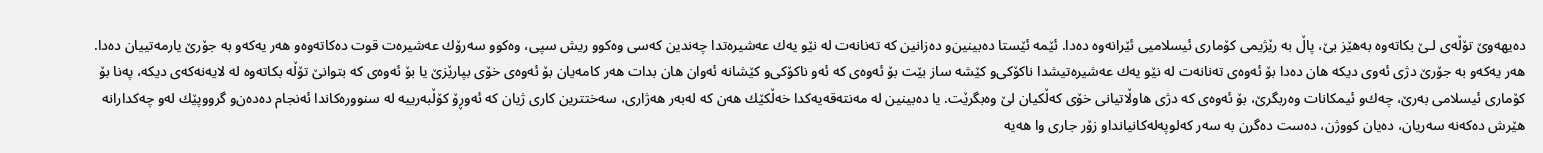ده‌یهه‌وێ‌ تۆڵه‌ی‌ لـێ‌ بكاته‌وه‌ به‌هێز بێ‌، پاڵ به‌ رێژیمی‌ كۆماری‌ ئیسلامیی‌ ئێرانه‌وه‌ ده‌دا. ئێمه‌ ئێستا ده‌بینین‌و ده‌زانین كه‌ ته‌نانه‌ت له‌ نێو یه‌ك عه‌شیره‌تدا چه‌ندین كه‌سی‌ وه‌كوو ریش سپی‌، وه‌كوو سه‌رۆك عه‌شیره‌ت قوت ده‌كاته‌وه‌‌و هه‌ر یه‌كه‌‌و به‌ جۆرێ‌ یارمه‌تییان ده‌دا. هه‌ر یه‌كه‌‌و به‌ جۆرێ‌ دژی‌ ئه‌وی‌ دیكه‌ هان ده‌دا بۆ ئه‌وه‌ی‌ ته‌نانه‌ت له‌ نێو یه‌ك عه‌شیره‌تیشدا ناكۆكی‌‌و كێشه‌ ساز بێت بۆ ئه‌وه‌ی‌ كه‌ ئه‌و ناكۆكی‌‌و كێشانه‌ ئه‌وان هان بدات هه‌ر كامه‌یان بۆ ئه‌وه‌ی‌ خۆی‌ بپارێزێ‌ یا بۆ ئه‌وه‌ی‌ كه‌ بتوانێ‌ تۆڵه‌ بكاته‌وه‌ له‌ لایه‌نه‌كه‌ی‌ دیكه‌، په‌نا بۆ كۆماری‌ ئیسلامی‌ به‌رێ‌، چه‌ك‌و ئیمكانات وه‌ربگرێ‌، بۆ ئه‌وه‌ی‌ كه‌ دژی‌ هاوڵاتیانی‌ خۆی‌ كه‌ڵكیان لێ وه‌بگرێت. یا ده‌بینین له‌ مه‌نته‌قه‌یه‌كدا خه‌ڵكێك هه‌ن كه‌ له‌به‌ر هه‌ژاری‌، سه‌ختترین كاری‌ ژیان كه‌ ئه‌وڕۆ كۆڵبه‌رییه‌ له‌ سنووره‌كاندا ئه‌نجام ده‌ده‌ن‌و گرووپێك له‌و چه‌كدارانه‌ هێرش ده‌كه‌نه‌ سه‌ریان، ده‌یان كووژن، ده‌ست ده‌گرن به‌ سه‌ر كه‌لوپه‌له‌كانیاندا‌و زۆر جاری‌ وا هه‌یه‌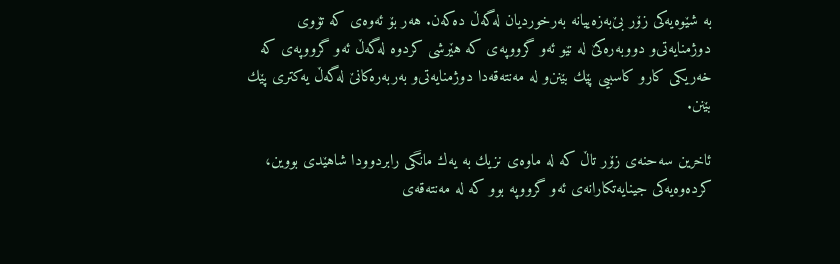به‌ شێوه‌یه‌كی‌ زۆر بێ‌‌به‌زه‌ییانه‌ به‌رخوردیان له‌گه‌ڵ ده‌كه‌ن. هه‌ر بۆ ئه‌وه‌ی‌ كه‌ تۆوی‌ دوژمنایه‌تی‌‌و دووبه‌ره‌كێ‌ له‌ نێو ئه‌و گرووپه‌ی‌ كه‌ هێرشی‌ كردوه‌ له‌گه‌ڵ ئه‌و گرووپه‌ی‌ كه‌ خه‌ریكی‌ كار‌و كاسبیی پێك بێنن‌و له‌ مه‌نته‌قه‌دا دوژمنایه‌تی‌‌و به‌ربه‌ره‌كانێ‌ له‌گه‌ڵ یه‌كتری‌ پێك بێنن.

ئاخرین سه‌حنه‌ی‌ زۆر تاڵ‌ كه‌ له‌ ماوه‌ی‌ نزیك به‌ یه‌ك مانگی‌ رابردوودا شاهێدی‌ بووین، كرده‌وه‌یه‌كی‌ جینایه‌تكارانه‌ی‌ ئه‌و گرووپه‌ بوو كه‌ له‌ مه‌نته‌قه‌ی‌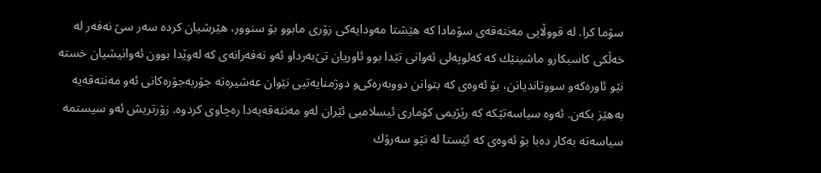سۆما كرا. له‌ قووڵایی‌ مه‌نته‌قه‌ی‌ سۆمادا كه‌ هێشتا مه‌ودایه‌كی‌ زۆری‌ مابوو بۆ سنوور، هێرشیان كرده‌ سه‌ر سێ‌ نه‌فه‌ر له‌ خه‌ڵكی‌ كاسبكار‌و ماشینێك كه‌ كه‌لوپه‌لی‌ ئه‌وانی‌ تێدا بوو ئاوریان تێ‌به‌ردا‌و ئه‌و نه‌فه‌رانه‌ی‌ كه‌ له‌وێدا بوون ئه‌وانیشیان خسته‌ نێو ئاوره‌كه‌‌و سووتاندیانن، بۆ ئه‌وه‌ی‌ كه‌ بتوانن دووبه‌ره‌كی‌‌و دوژمنایه‌تیی‌ نێوان عه‌شیره‌ته‌ جۆربه‌جۆره‌كانی‌ ئه‌و مه‌نته‌قه‌یه‌ به‌هێز بكه‌ن. ئه‌وه‌ سیاسه‌تێكه‌ كه‌ رێژیمی‌ كۆماری‌ ئیسلامیی‌ ئێران له‌و مه‌نته‌قه‌یه‌دا ره‌چاوی‌ كردوه‌. زۆرتریش ئه‌و سیستمه‌ سیاسه‌ته‌ به‌كار ده‌با بۆ ئه‌وه‌ی‌ كه‌ ئێستا له‌ نێو سه‌رۆك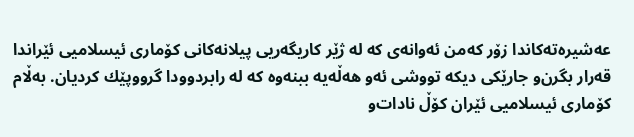عه‌شیره‌ته‌كاندا زۆر كه‌من ئه‌وانه‌ی‌ كه‌ له‌ ژێر كاریگه‌ریی‌ پیلانه‌كانی‌ كۆماری‌ ئیسلامیی‌ ئێراندا قه‌رار بگرن‌و جارێكی‌ دیكه‌ تووشی‌ ئه‌و هه‌ڵه‌یه‌ ببنه‌وه‌ كه‌ له‌ رابردوودا گرووپێك كردیان. به‌ڵام كۆماری‌ ئیسلامیی‌ ئێران كۆڵ نادات‌و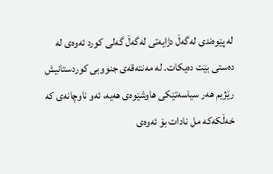له‌ پێوه‌ندی‌ له‌گه‌ڵ دژایه‌تی‌ له‌گه‌ڵ گه‌لی‌ كورد ئه‌وه‌ی‌ له‌ ده‌ستی‌ بێت ده‌یكات. له‌ مه‌نته‌قه‌ی‌ جنووبی‌ كوردستانیش رێژیم هه‌ر سیاسه‌تێكی‌ هاوشێوه‌ی‌ هه‌یه‌، ئه‌و ناوچانه‌ی‌ كه‌ خه‌ڵكه‌كه‌ مل نادات بۆ ئه‌وه‌ی‌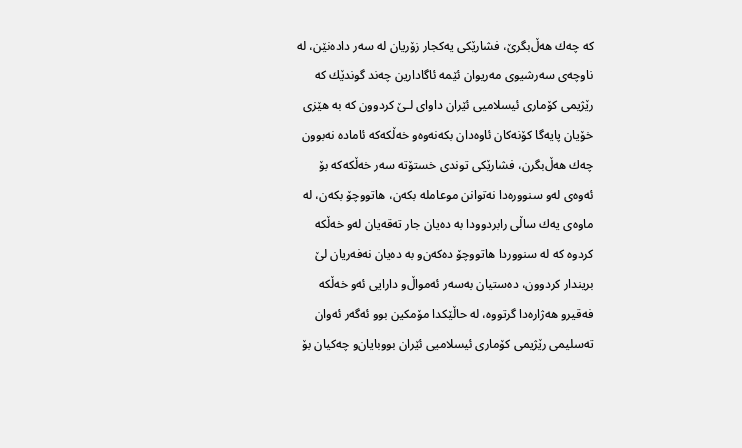كه‌ چه‌ك هه‌ڵ‌بگرێ‌، فشارێكی‌ یه‌كجار زۆریان له‌ سه‌ر داده‌نێن، له‌ ناوچه‌ی‌ سه‌رشیوی‌ مه‌ریوان ئێمه‌ ئاگادارین چه‌ند گوندێك كه‌ رێژیمی‌ كۆماری‌ ئیسلامیی‌ ئێران داوای‌ لـێ‌ كردوون كه‌ به‌ هێزی‌ خۆیان پایه‌گا كۆنه‌كان ئاوه‌دان بكه‌نه‌وه‌‌و خه‌ڵكه‌كه‌ ئاماده‌ نه‌بوون چه‌ك هه‌ڵ‌بگرن، فشارێكی‌ توندی‌ خستۆته‌ سه‌ر خه‌ڵكه‌كه‌ بۆ ئه‌وه‌ی‌ له‌و سنووره‌دا نه‌توانن موعامله‌ بكه‌ن، هاتووچۆ بكه‌ن، له‌ ماوه‌ی‌ یه‌ك ساڵی‌ رابردوودا به‌ ده‌یان جار ته‌قه‌یان له‌و خه‌ڵكه‌ كردوه‌ كه‌ له‌ سنووردا هاتووچۆ ده‌كه‌ن‌و به‌ ده‌یان نه‌فه‌ریان لێ‌ بریندار كردوون، ده‌ستیان به‌سه‌ر ئه‌مواڵ‌‌و دارایی‌ ئه‌و خه‌ڵكه‌ فه‌قیر‌و هه‌ژاره‌دا گرتووه‌، له‌ حاڵێكدا مۆمكین بوو ئه‌گه‌ر ئه‌وان ته‌سلیمی‌ رێژیمی‌ كۆماری‌ ئیسلامیی‌ ئێران بووبایان‌و چه‌كیان بۆ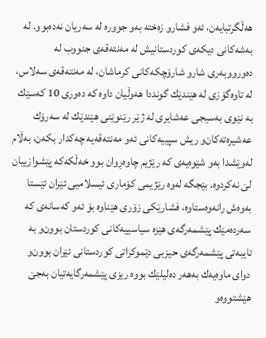هه‌ڵگرتبایه‌ن، ئه‌و فشار‌و زه‌خته‌ به‌و جووره‌ له‌ سه‌ریان نه‌ده‌بوو. له‌ به‌شه‌كانی‌ دیكه‌ی‌ كوردستانیش له‌ مه‌نته‌قه‌ی‌ جنووب له‌ ده‌ورووبه‌ری‌ شار‌و شارۆچكه‌كانی‌ كرماشان، له‌ مه‌نته‌قه‌ی‌ سه‌لاس، له‌ تاوه‌گۆزی‌ له‌ هێندێك گونددا هه‌وڵیان داوه‌ كه‌ ده‌وری‌ 10 كه‌سێك به‌ نێوی‌ به‌سیجی‌ عه‌شایری‌ له‌ ژێر رێنوێنی‌ هێندێك له‌ سه‌رۆك عه‌شیره‌ته‌كان‌و ریش سپییه‌كانی‌ ئه‌و مه‌نته‌قه‌یه‌ چه‌كدار بكه‌ن، به‌ڵام له‌وێشدا به‌و شێوه‌یه‌ی‌ كه‌ رێژیم چاوه‌ڕوان بوو خه‌ڵكه‌كه‌ پێشوازییان لێ‌ نه‌كردوه‌. بێجگه‌ له‌وه‌ رێژیمی‌ كۆماری‌ ئیسلامیی‌ ئێران ئێستا به‌وه‌ش رانه‌وه‌ستاوه‌، فشارێكی‌ زۆری‌ هێناوه‌ بۆ ئه‌و كه‌سانه‌ی‌ كه‌ سه‌رده‌مێك پێشمه‌رگه‌ی‌ هێزه‌ سیاسییه‌كانی‌ كوردستان بوون‌و به‌ تایبه‌تی‌ پێشمه‌رگه‌ی‌ حیزبی‌ دێموكراتی‌ كوردستانی‌ ئێران بوون‌و دوای‌ ماوه‌یه‌ك به‌هه‌ر ده‌لیلێك بووه‌ ریزی‌ پێشمه‌رگایه‌تیان به‌جێ‌ هێشتووه‌‌و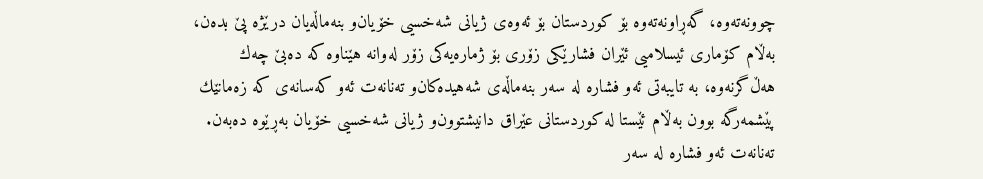چوونه‌ته‌وه‌، گه‌ڕاونه‌ته‌وه‌ بۆ كوردستان بۆ ئه‌وه‌ی‌ ژیانی‌ شه‌خسیی‌ خۆیان‌و بنه‌ماڵه‌یان درێژه‌ پێ‌ بده‌ن، به‌ڵام كۆماری‌ ئیسلامیی‌ ئێران فشارێكی‌ زۆری‌ بۆ ژماره‌یه‌كی‌ زۆر له‌وانه‌ هێناوه‌ كه‌ ده‌بێ‌ چه‌ك هه‌ڵ‌گرنه‌وه‌، به‌ تایبه‌تی‌ ئه‌و فشاره‌ له‌ سه‌ر بنه‌ماڵه‌ی‌ شه‌هیده‌كان‌و ته‌نانه‌ت ئه‌و كه‌سانه‌ی‌ كه‌ زه‌مانێك پێشمه‌رگه‌ بوون به‌ڵام ئێستا له‌ كوردستانی‌ عێراق دانیشتوون‌و ژیانی‌ شه‌خسیی‌ خۆیان به‌ڕێوه‌ ده‌به‌ن. ته‌نانه‌ت ئه‌و فشاره‌ له‌ سه‌ر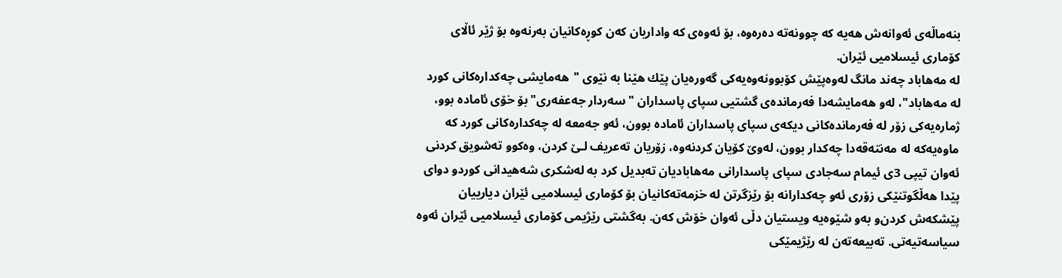بنه‌ماڵه‌ی‌ ئه‌وانه‌ش هه‌یه‌ كه‌ چوونه‌ته‌ ده‌ره‌وه‌، بۆ ئه‌وه‌ی‌ كه‌ واداریان كه‌ن كوڕه‌كانیان به‌رنه‌وه‌ بۆ ژێر ئاڵای‌ كۆماری‌ ئیسلامیی‌ ئێران.
له‌ مه‌هاباد چه‌ند مانگ له‌وه‌پێش كۆبوونه‌وه‌یه‌كی‌ گه‌وره‌یان پێك هێنا به‌ نێوی‌ "هه‌مایشی‌ چه‌كداره‌كانی‌ كورد له‌ مه‌هاباد"، له‌و هه‌مایشه‌دا فه‌رمانده‌ی‌ گشتیی‌ سپای‌ پاسداران "سه‌ردار جه‌عفه‌ری‌" بۆ خۆی‌ ئاماده‌ بوو، ژماره‌یه‌كی‌ زۆر له‌ فه‌رمانده‌كانی‌ دیكه‌ی‌ سپای‌ پاسداران ئاماده‌ بوون، ئه‌و جه‌معه‌ له‌ چه‌كداره‌كانی‌ كورد كه‌ ماوه‌یه‌كه‌ له‌ مه‌نته‌قه‌دا چه‌كدار بوون، له‌وێ‌ كۆیان كردنه‌وه‌، زۆریان ته‌عریف لـێ‌ كردن، وه‌كوو ته‌شویق كردنی‌ ئه‌وان تیپی‌ 3ی‌ ئیمام سه‌جادی‌ سپای‌ پاسدارانی‌ مه‌هابادیان ته‌بدیل كرد به‌ له‌شكری‌ شه‌هیدانی‌ كورد‌و دوای‌ پێدا هه‌ڵگوتنێكی‌ زۆری‌ ئه‌و چه‌كدارانه‌ بۆ رێزگرتن له‌ خزمه‌ته‌كانیان بۆ كۆماری‌ ئیسلامیی‌ ئێران دیارییان پێشكه‌ش كردن‌و به‌و شێوه‌یه‌ ویستیان دڵی‌ ئه‌وان خۆش كه‌ن. به‌گشتی‌ رێژیمی‌ كۆماری‌ ئیسلامیی‌ ئێران ئه‌وه‌ سیاسه‌تیه‌تی‌. ته‌بیعه‌ته‌ن له‌ رێژیمێكی‌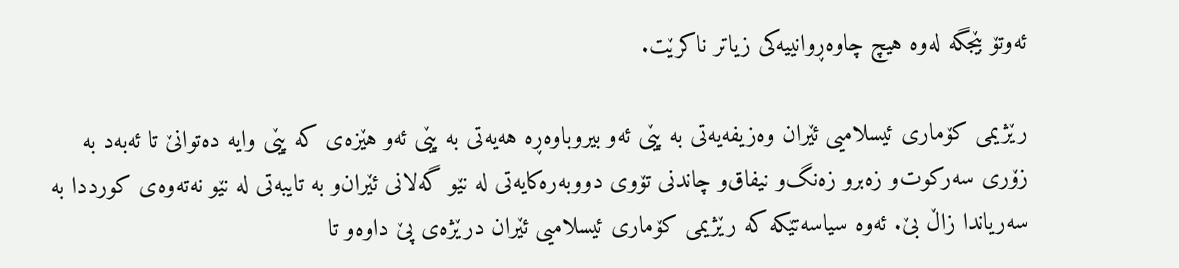ئه‌وتۆ بێجگه‌ له‌وه‌ هیچ چاوه‌ڕوانییه‌كی‌ زیاتر ناكرێت.

رێژیمی‌ كۆماری‌ ئیسلامیی‌ ئێران وه‌زیفه‌یه‌تی‌ به‌ پێی‌ ئه‌و بیر‌وباوه‌ڕه‌ هه‌یه‌تی‌ به‌ پێی‌ ئه‌و هێزه‌ی‌ كه‌ پێی‌ وایه‌ ده‌توانێ‌ تا ئه‌به‌د به‌ زۆری‌ سه‌ركوت‌و زه‌برو زه‌نگ‌و نیفاق‌و چاندنی‌ تۆوی‌ دووبه‌ره‌كایه‌تی‌ له‌ نێو گه‌لانی‌ ئێران‌و به‌ تایبه‌تی‌ له‌ نێو نه‌ته‌وه‌ی‌ كورددا به‌ سه‌ریاندا زاڵ بێ‌. ئه‌وه‌ سیاسه‌تێكه‌ كه‌ رێژیمی‌ كۆماری‌ ئیسلامیی‌ ئێران درێژه‌ی‌ پێ‌ داوه‌‌و تا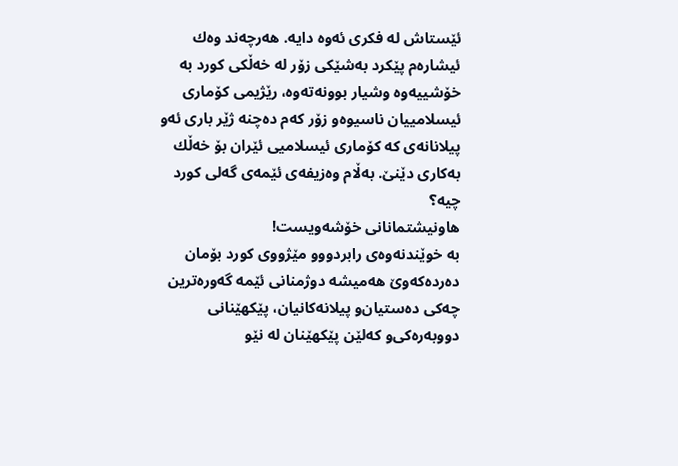ئێستاش له‌ فكری‌ ئه‌وه‌ دایه‌. هه‌رچه‌ند وه‌ك ئیشاره‌م پێكرد به‌شێكی‌ زۆر له‌ خه‌ڵكی‌ كورد به‌ خۆشییه‌وه‌ وشیار بوونه‌ته‌وه‌، رێژیمی‌ كۆماری‌ ئیسلامییان ناسیوه‌‌و زۆر كه‌م ده‌چنه‌ ژێر باری‌ ئه‌و پیلانانه‌ی‌ كه‌ كۆماری‌ ئیسلامیی‌ ئێران بۆ خه‌ڵك به‌كاری‌ دێنێ‌. به‌ڵام وه‌زیفه‌ی‌ ئێمه‌ی‌ گه‌لی‌ كورد چیه‌؟
هاونیشتمانانی‌ خۆشه‌ویست!
به‌ خوێندنه‌وه‌ی‌ رابردوو‌و مێژووی‌ كورد بۆمان ده‌رده‌كه‌وێ‌ هه‌میشه‌ دوژمنانی‌ ئێمه‌ گه‌وره‌ترین چه‌كی‌ ده‌ستیان‌و پیلانه‌كانیان، پێكهێنانی‌ دووبه‌ره‌كی‌‌و كه‌لێن پێكهێنان له‌ نێو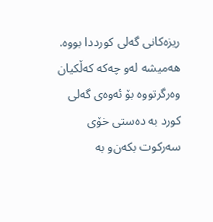ریزه‌كانی‌ گه‌لی‌ كورددا بووه‌. هه‌میشه‌ له‌و چه‌كه‌ كه‌ڵكیان وه‌رگرتووه‌ بۆ ئه‌وه‌ی‌ گه‌لی‌ كورد به‌ ده‌ستی‌ خۆی‌ سه‌ركوت بكه‌ن‌و به‌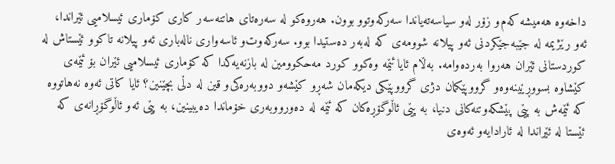داخه‌وه‌ هه‌میشه‌ كه‌م‌و زۆر له‌و سیاسه‌ته‌یاندا سه‌ركه‌وتوو بوون. هه‌روه‌كو له‌ سه‌ره‌تای‌ هاتنه‌سه‌ر كاری‌ كۆماری‌ ئیسلامیی‌ ئێراندا، ئه‌و رێژیمه‌ له‌ جێبه‌جێكردنی‌ ئه‌و پیلانه‌ شوومه‌ی‌ كه‌ له‌به‌ر ده‌ستیدا بوو. سه‌ركه‌وت‌و ئاسه‌واری‌ ناله‌باری‌ ئه‌و پیلانه‌ تاكوو ئێستاش له‌ كوردستانی‌ ئێران هه‌روا به‌رده‌وامه‌. به‌ڵام ئایا ئێمه‌ وه‌كوو كورد مه‌حكوومین له‌ بازنه‌یه‌كدا كه‌ كۆماری‌ ئیسلامیی‌ ئێران بۆ ئێمه‌ی‌ كێشاوه‌ بسووڕێینه‌وه‌‌و گرووپێكمان دژی‌ گرووپێكی‌ دیكه‌مان شه‌ڕ‌و كێشه‌‌و دووبه‌ره‌كی‌‌و قین له‌ دڵی‌ بچێنین؟ ئایا كاتی‌ ئه‌وه‌ نه‌هاتووه‌ كه‌ ئێمه‌ش به‌ پێی‌ پێشكه‌وتنه‌كانی‌ دنیا، به‌ پێی‌ ئاڵوگۆڕه‌كان كه‌ ئێمه‌ له‌ ده‌ورووبه‌ری‌ خۆماندا ده‌یبینین، به‌ پێی‌ ئه‌و ئاڵوگۆڕانه‌ی‌ كه‌ ئێستا له‌ ئێراندا له‌ ئارادایه‌‌و ئه‌وه‌ی‌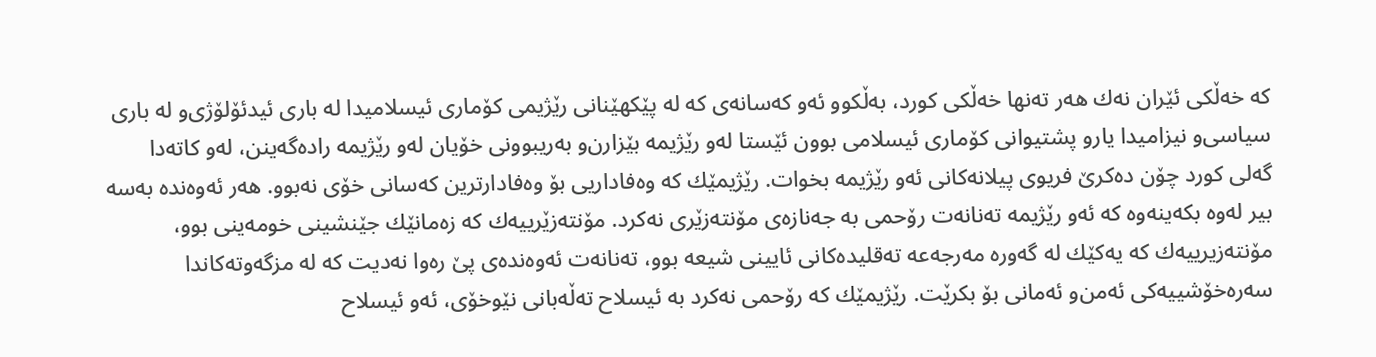كه‌ خه‌ڵكی‌ ئێران نه‌ك هه‌ر ته‌نها خه‌ڵكی‌ كورد، به‌ڵكوو ئه‌و كه‌سانه‌ی‌ كه‌ له‌ پێكهێنانی‌ رێژیمی‌ كۆماری‌ ئیسلامیدا له‌ باری‌ ئیدئۆلۆژی‌‌و له‌ باری‌ سیاسی‌‌و نیزامیدا یار‌و پشتیوانی‌ كۆماری‌ ئیسلامی‌ بوون ئێستا له‌و رێژیمه‌ بێزارن‌و به‌ریبوونی‌ خۆیان له‌و رێژیمه‌ راده‌گه‌ینن، له‌و كاته‌دا گه‌لی‌ كورد چۆن ده‌كرێ‌ فریوی‌ پیلانه‌كانی‌ ئه‌و رێژیمه‌ بخوات. رێژیمێك كه‌ وه‌فاداریی‌ بۆ وه‌فادارترین كه‌سانی‌ خۆی‌ نه‌بوو. هه‌ر ئه‌وه‌نده‌ به‌سه‌ بیر له‌وه‌ بكه‌ینه‌وه‌ كه‌ ئه‌و رێژیمه‌ ته‌نانه‌ت رۆحمی‌ به‌ جه‌نازه‌ی‌ مۆنته‌زێری‌ نه‌كرد. مۆنته‌زێرییه‌ك كه‌ زه‌مانێك جێنشینی‌ خومه‌ینی‌ بوو، مۆنته‌زیرییه‌ك كه‌ یه‌كێك له‌ گه‌وره‌ مه‌رجه‌عه‌ ته‌قلیده‌كانی‌ ئایینی‌ شیعه‌ بوو، ته‌نانه‌ت ئه‌وه‌نده‌ی‌ پێ‌ ره‌وا نه‌دیت كه‌ له‌ مزگه‌وته‌كاندا سه‌ره‌خۆشییه‌كی‌ ئه‌من‌و ئه‌مانی‌ بۆ بكرێت. رێژیمێك كه‌ رۆحمی‌ نه‌كرد به‌ ئیسلاح ته‌ڵه‌بانی‌ نێوخۆی‌، ئه‌و ئیسلاح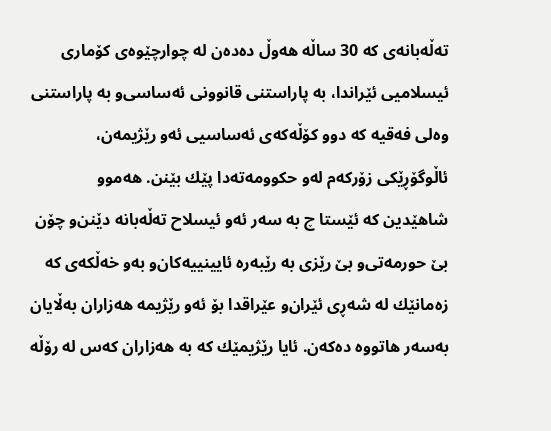ته‌ڵه‌بانه‌ی‌ كه‌ 30 ساڵه‌ هه‌وڵ ده‌ده‌ن له‌ چوارچێوه‌ی‌ كۆماری‌ ئیسلامیی ئێراندا، به‌ پاراستنی‌ قانوونی‌ ئه‌ساسی‌‌و به‌ پاراستنی‌ وه‌لی‌ فه‌قیه كه‌ دوو كۆڵه‌كه‌ی‌ ئه‌ساسیی‌ ئه‌و رێژیمه‌ن، ئاڵوگۆڕێكی‌ زۆركه‌م له‌و حكوومه‌ته‌دا پێك بێنن. هه‌موو شاهێدین كه‌ ئێستا چ به‌ سه‌ر ئه‌و ئیسلاح ته‌ڵه‌بانه‌ دێنن‌و چۆن بێ‌ حورمه‌تی‌‌و بێ‌ رێزی‌ به‌ رێبه‌ره‌ ئایینییه‌كان‌و به‌و خه‌ڵكه‌ی‌ كه‌ زه‌مانێك له‌ شه‌ڕی‌ ئێران‌و عێراقدا بۆ ئه‌و رێژیمه‌ هه‌زاران به‌ڵایان به‌سه‌ر هاتووه‌ ده‌كه‌ن. ئایا رێژیمێك كه‌ به‌ هه‌زاران كه‌س له‌ رۆڵه‌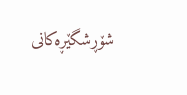شۆڕشگێڕه‌كانی‌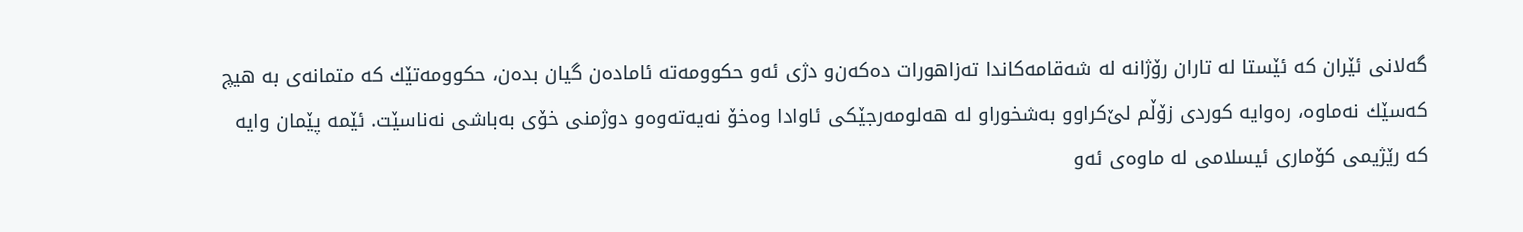گه‌لانی‌ ئێران كه‌ ئێستا له‌ تاران رۆژانه‌ له‌ شه‌قامه‌كاندا ته‌زاهورات ده‌كه‌ن‌و دژی‌ ئه‌و حكوومه‌ته‌ ئاماده‌ن گیان بده‌ن، حكوومه‌تێك كه‌ متمانه‌ی‌ به‌ هیچ كه‌سێك نه‌ماوه‌، ره‌وایه‌ كوردی‌ زۆڵم لێ‌كراو‌و به‌شخوراو له‌ هه‌لومه‌رجێكی‌ ئاوادا وه‌خۆ نه‌یه‌ته‌وه‌‌و دوژمنی‌ خۆی‌ به‌باشی‌ نه‌ناسێت. ئێمه‌ پێمان وایه‌ كه‌ رێژیمی‌ كۆماری‌ ئیسلامی‌ له‌ ماوه‌ی‌ ئه‌و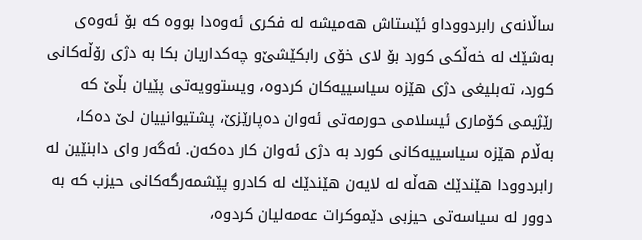ساڵانه‌ی‌ رابردوودا‌و ئێستاش هه‌میشه‌ له‌ فكری‌ ئه‌وه‌دا بووه‌ كه‌ بۆ ئه‌وه‌ی‌ به‌شێك له‌ خه‌ڵكی‌ كورد بۆ لای‌ خۆی‌ رابكێشێ‌‌و چه‌كداریان بكا به‌ دژی‌ رۆڵه‌كانی‌ كورد، ته‌بلیغی‌ دژی‌ هێزه‌ سیاسییه‌كان كردوه‌، ویستوویه‌تی‌ پێیان بڵێ‌ كه‌ رێژیمی‌ كۆماری‌ ئیسلامی‌ حورمه‌تی‌ ئه‌وان ده‌پارێزێ‌، پشتیوانییان لێ‌ ده‌كا، به‌ڵام هێزه‌ سیاسییه‌كانی‌ كورد به‌ دژی‌ ئه‌وان كار ده‌كه‌ن. ئه‌گه‌ر وای‌ دابنێین له‌ رابردوودا هێندێك هه‌ڵه‌ له‌ لایه‌ن هێندێك له‌ كادر‌و پێشمه‌رگه‌كانی‌ حیزب كه‌ به‌ دوور له‌ سیاسه‌تی‌ حیزبی‌ دێموكرات عه‌مه‌لیان كردوه‌،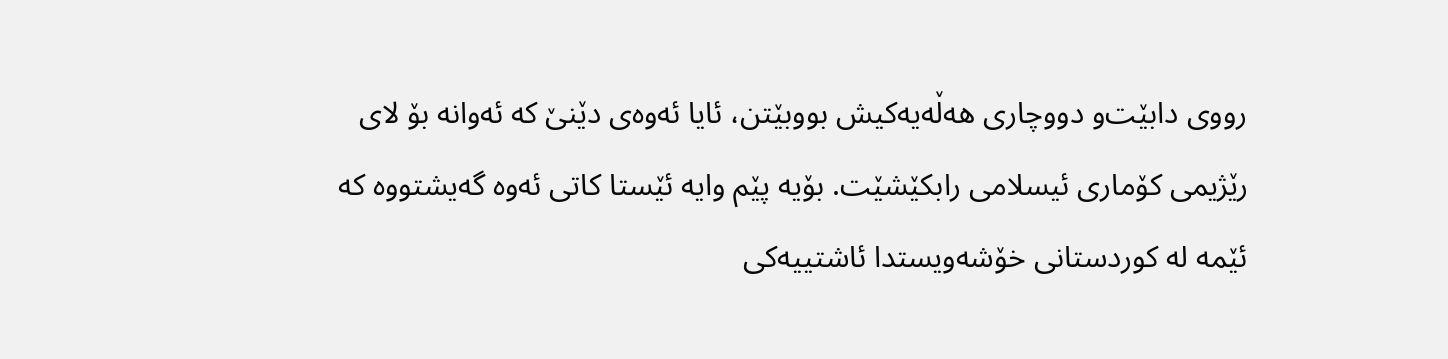رووی‌ دابێت‌و دووچاری‌ هه‌ڵه‌یه‌كیش بووبێتن، ئایا ئه‌وه‌ی‌ دێنێ‌ كه‌ ئه‌وانه‌ بۆ لای‌ رێژیمی‌ كۆماری‌ ئیسلامی‌ رابكێشێت. بۆیه‌ پێم وایه‌ ئێستا كاتی‌ ئه‌وه‌ گه‌یشتووه‌ كه‌ ئێمه‌ له‌ كوردستانی‌ خۆشه‌ویستدا ئاشتییه‌كی‌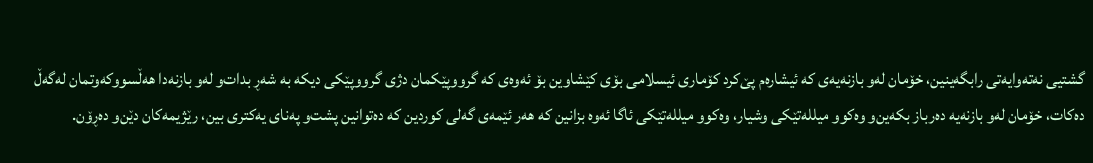گشتیی‌ نه‌ته‌وایه‌تی‌ رابگه‌ینین، خۆمان له‌و بازنه‌یه‌ی‌ كه‌ ئیشاره‌م پێ‌كرد كۆماری‌ ئیسلامی‌ بۆی‌ كێشاوین بۆ ئه‌وه‌ی‌ كه‌ گرووپێكمان دژی‌ گرووپێكی‌ دیكه‌ به‌ شه‌ڕ بدات‌و له‌و بازنه‌دا هه‌ڵسووكه‌وتمان له‌گه‌ڵ ده‌كات، خۆمان له‌و بازنه‌یه‌ ده‌رباز بكه‌ین‌و وه‌كوو میلله‌تێكی‌ وشیار، وه‌كوو میلله‌تێكی‌ ئاگا ئه‌وه‌ بزانین كه‌ هه‌ر ئێمه‌ی‌ گه‌لی‌ كوردین كه‌ ده‌توانین پشت‌و په‌نای‌ یه‌كتری‌ بین، رێژیمه‌كان دێن‌و ده‌ڕۆن.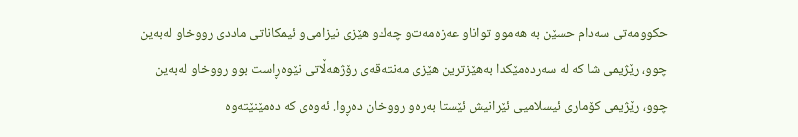حكوومه‌تی‌ سه‌دام حسێن به‌ هه‌موو توانا‌و عه‌زه‌مه‌ت‌و چه‌ك‌و هێزی‌ نیزامی‌‌و ئیمكاناتی‌ ماددی‌ رووخا‌و له‌به‌ین چوو، رێژیمی‌ شا كه‌ له‌ سه‌رده‌مێكدا به‌هێزترین هێزی‌ مه‌نته‌قه‌ی‌ رۆژهه‌ڵاتی‌ نێوه‌ڕاست بوو رووخا‌و له‌به‌ین چوو، رێژیمی‌ كۆماری‌ ئیسلامیی‌ ئێرانیش ئێستا به‌ره‌و رووخان ده‌ڕوا. ئه‌وه‌ی‌ كه‌ ده‌مێنێته‌وه‌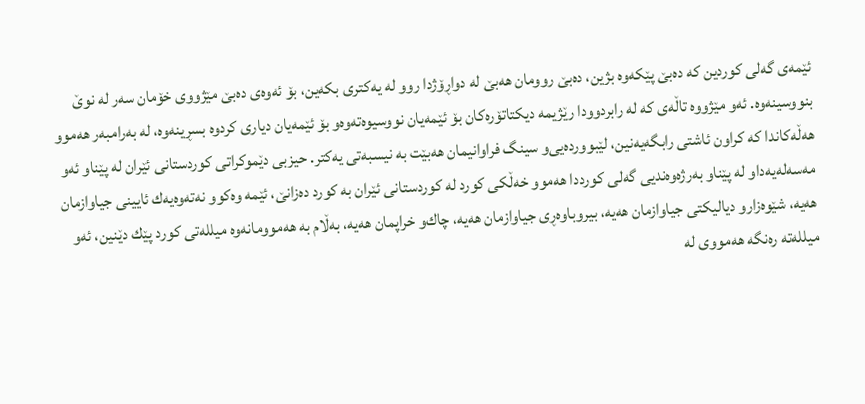ئێمه‌ی‌ گه‌لی‌ كوردین كه‌ ده‌بێ‌ پێكه‌وه‌ بژین، ده‌بێ‌ روومان هه‌بێ‌ له‌ دواڕۆژدا روو له‌ یه‌كتری‌ بكه‌ین، بۆ ئه‌وه‌ی‌ ده‌بێ‌ مێژووی‌ خۆمان سه‌ر له‌ نوێ‌ بنووسینه‌وه‌. ئه‌و مێژووه‌ تاڵه‌ی‌ كه‌ له‌ رابردوودا رێژیمه‌ دیكتاتۆره‌كان بۆ ئێمه‌یان نووسیوه‌ته‌وه‌‌و بۆ ئێمه‌یان دیاری‌ كردوه‌ بسڕینه‌وه‌، له‌ به‌رامبه‌ر هه‌موو هه‌ڵه‌كاندا كه‌ كراون ئاشتی‌ رابگه‌یه‌نین، لێبوورده‌یی‌‌و سینگ فراوانیمان هه‌بێت به‌ نیسبه‌تی‌ یه‌كتر. حیزبی‌ دێموكراتی‌ كوردستانی‌ ئێران له‌ پێناو ئه‌و مه‌سه‌له‌یه‌دا‌و له‌ پێناو به‌رژه‌وه‌ندیی‌ گه‌لی‌ كورددا هه‌موو خه‌ڵكی‌ كورد له‌ كوردستانی‌ ئێران به‌ كورد ده‌زانێ‌، ئێمه‌ وه‌كوو نه‌ته‌وه‌یه‌ك ئایینی‌ جیاوازمان هه‌یه‌، شێوه‌زار‌و دیالیكتی‌ جیاوازمان هه‌یه‌، بیروباوه‌ڕی‌ جیاوازمان هه‌یه‌، چاك‌و خراپمان هه‌یه‌، به‌ڵام به‌ هه‌موومانه‌وه‌ میلله‌تی‌ كورد پێك دێنین، ئه‌و میلله‌ته‌ ره‌نگه‌ هه‌مووی‌ له‌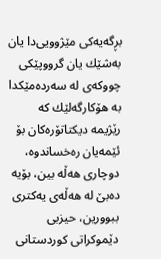بڕگه‌یه‌كی‌ مێژوویی‌دا یان به‌شێك یان گرووپێكی‌ چووكه‌ی‌ له‌ سه‌رده‌مێكدا به‌ هۆكارگه‌لێك كه‌ رێژیمه‌ دیكتاتۆره‌كان بۆ ئێمه‌یان ره‌خساندوه‌، دوچاری‌ هه‌ڵه‌ بین، بۆیه‌ ده‌بێ‌ له‌ هه‌ڵه‌ی‌ یه‌كتری‌ ببوورین، حیزبی‌ دێموكراتی‌ كوردستانی‌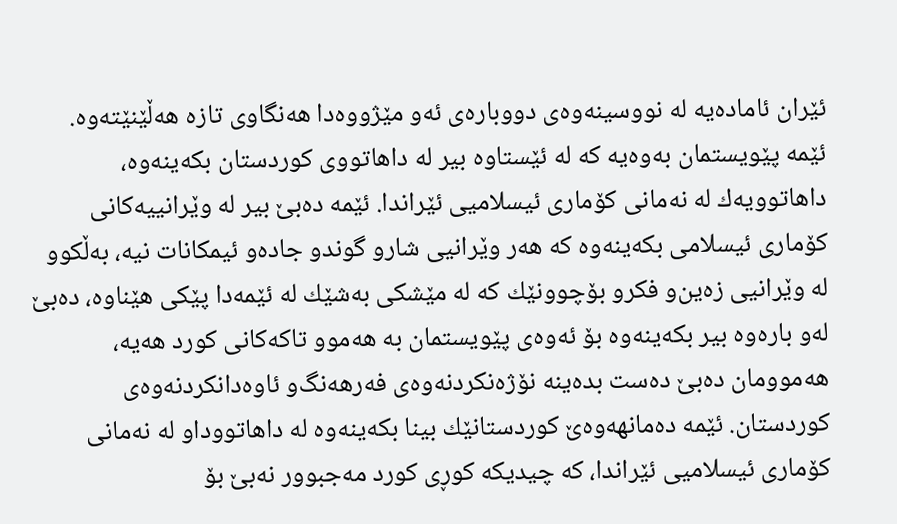ئێران ئاماده‌یه‌ له‌ نووسینه‌وه‌ی‌ دووباره‌ی‌ ئه‌و مێژووه‌دا هه‌نگاوی‌ تازه‌ هه‌ڵێنێته‌وه‌. ئێمه‌ پێویستمان به‌وه‌یه‌ كه‌ له‌ ئێستاوه‌ بیر له‌ داهاتووی‌ كوردستان بكه‌ینه‌وه‌، داهاتوویه‌ك له‌ نه‌مانی‌ كۆماری‌ ئیسلامیی‌ ئێراندا. ئێمه‌ ده‌بێ‌ بیر له‌ وێرانییه‌كانی‌ كۆماری‌ ئیسلامی‌ بكه‌ینه‌وه‌ كه‌ هه‌ر وێرانیی‌ شار‌و گوند‌و جاده‌‌و ئیمكانات نیه‌، به‌ڵكوو له‌ وێرانیی‌ زه‌ین‌و فكر‌و بۆچوونێك كه‌ له‌ مێشكی‌ به‌شێك له‌ ئێمه‌دا پێكی‌ هێناوه‌، ده‌بێ‌ له‌و باره‌وه‌ بیر بكه‌ینه‌وه‌ بۆ ئه‌وه‌ی‌ پێویستمان به‌ هه‌موو تاكه‌كانی‌ كورد هه‌یه‌، هه‌موومان ده‌بێ‌ ده‌ست بده‌ینه‌ نۆژه‌نكردنه‌وه‌ی‌ فه‌رهه‌نگ‌و ئاوه‌دانكردنه‌وه‌ی‌ كوردستان. ئێمه‌ ده‌مانهه‌وه‌ێ‌ كوردستانێك بینا بكه‌ینه‌وه‌ له‌ داهاتوودا‌و له‌ نه‌مانی‌ كۆماری‌ ئیسلامیی‌ ئێراندا، كه‌ چیدیكه‌ كوڕی‌ كورد مه‌جبوور نه‌بێ‌ بۆ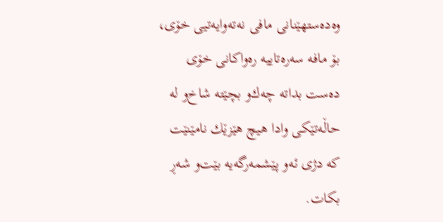وه‌ده‌ستهێنانی‌ مافی‌ نه‌ته‌وایه‌تیی‌ خۆی‌، بۆ مافه‌ سه‌ره‌تاییه‌ ره‌واكانی‌ خۆی‌ ده‌ست بداته‌ چه‌ك‌و بچێته‌ شاخ‌و له‌ حاڵه‌تێكی‌ وادا هیچ هێزێك نامێنێت كه‌ دژی‌ ئه‌و پێشمه‌رگه‌یه‌ بێت‌و شه‌ڕ بكات.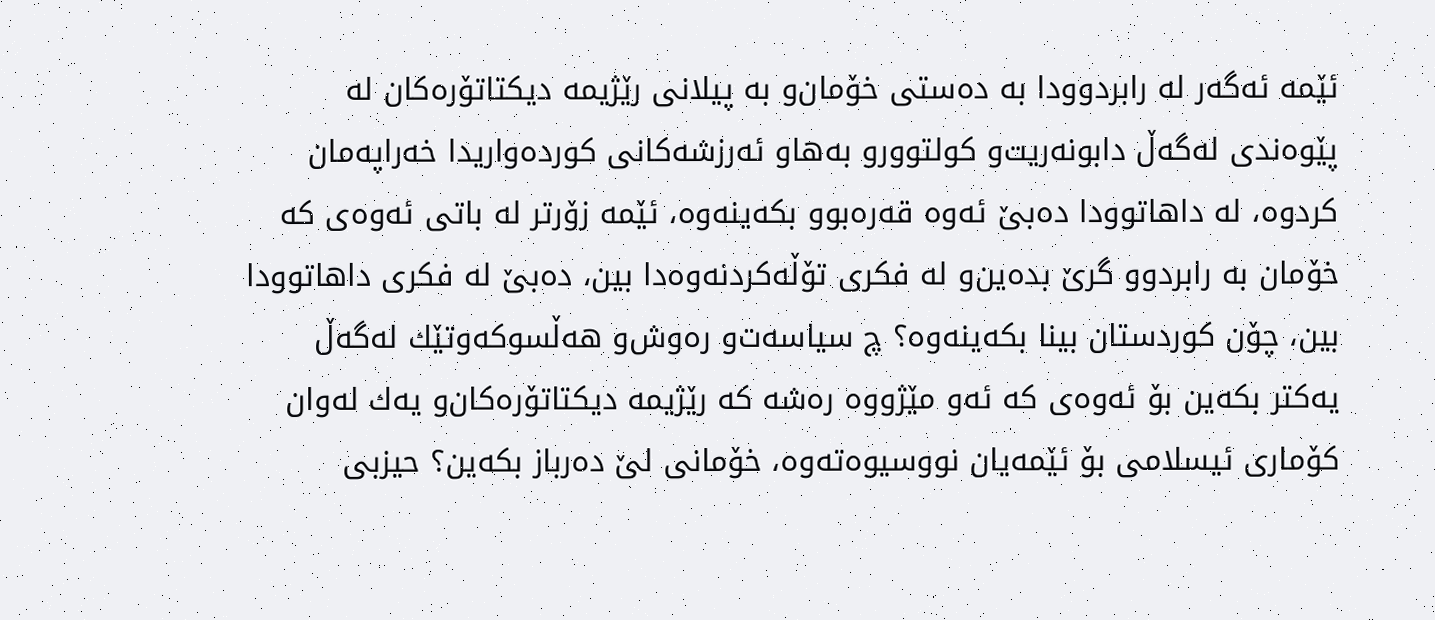ئێمه‌ ئه‌گه‌ر له‌ رابردوودا به‌ ده‌ستی‌ خۆمان‌و به‌ پیلانی‌ رێژیمه‌ دیكتاتۆره‌كان له‌ پێوه‌ندی‌ له‌گه‌ڵ دابونه‌ریت‌و كولتوور‌و به‌ها‌و ئه‌رزشه‌كانی‌ كورده‌واریدا خه‌راپه‌مان كردوه‌، له‌ داهاتوودا ده‌بێ‌ ئه‌وه‌ قه‌ره‌بوو بكه‌ینه‌وه‌، ئێمه‌ زۆرتر له‌ باتی‌ ئه‌وه‌ی‌ كه‌ خۆمان به‌ رابردوو گرێ‌ بده‌ین‌و له‌ فكری‌ تۆڵه‌كردنه‌وه‌دا بین، ده‌بێ‌ له‌ فكری‌ داهاتوودا بین، چۆن كوردستان بینا بكه‌ینه‌وه‌؟ چ سیاسه‌ت‌و ره‌وش‌و هه‌ڵسوكه‌وتێك له‌گه‌ڵ یه‌كتر بكه‌ین بۆ ئه‌وه‌ی‌ كه‌ ئه‌و مێژووه‌ ره‌شه‌ كه‌ رێژیمه‌ دیكتاتۆره‌كان‌و یه‌ك له‌وان كۆماری‌ ئیسلامی‌ بۆ ئێمه‌یان نووسیوه‌ته‌وه‌، خۆمانی‌ لێ‌ ده‌رباز بكه‌ین؟ حیزبی‌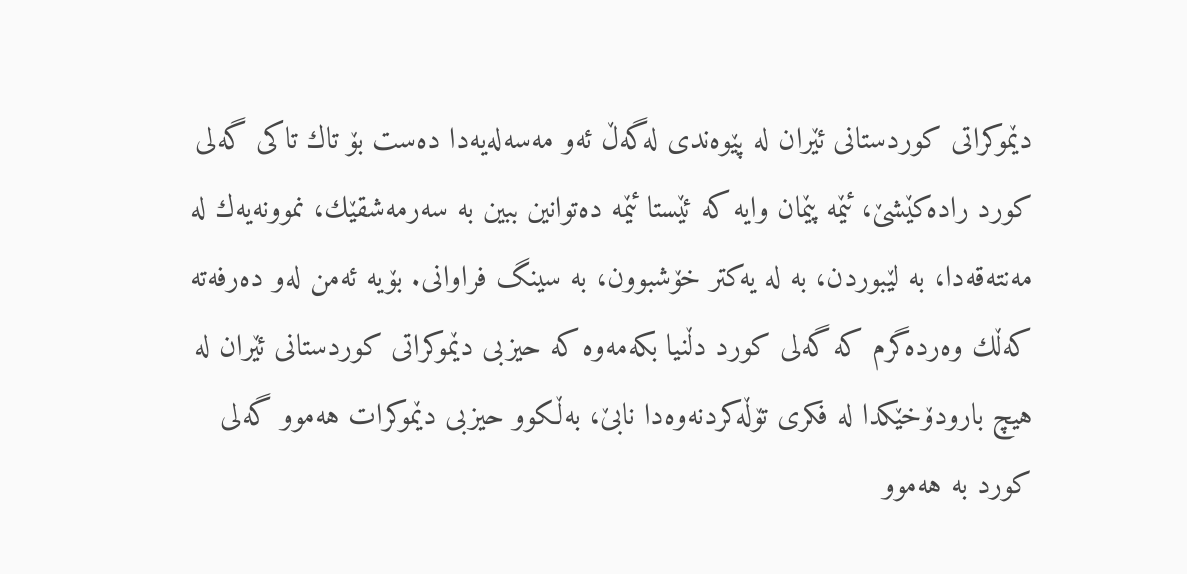دێموكراتی‌ كوردستانی‌ ئێران له‌ پێوه‌ندی‌ له‌گه‌ڵ ئه‌و مه‌سه‌له‌یه‌دا ده‌ست بۆ تاك تاكی‌ گه‌لی‌ كورد راده‌كێشێ‌، ئێمه‌ پێمان وایه‌ كه‌ ئێستا ئێمه‌ ده‌توانین ببین به‌ سه‌رمه‌شقێك، نموونه‌یه‌ك له‌ مه‌نته‌قه‌دا، به‌ لێبوردن، به‌ له‌ یه‌كتر خۆشبوون، به‌ سینگ فراوانی‌. بۆیه‌ ئه‌من له‌و ده‌رفه‌ته‌ كه‌ڵك وه‌رده‌گرم كه‌ گه‌لی‌ كورد دڵنیا بكه‌مه‌وه‌ كه‌ حیزبی‌ دێموكراتی‌ كوردستانی‌ ئێران له‌ هیچ بارودۆخێكدا له‌ فكری‌ تۆڵه‌كردنه‌وه‌دا نابێ‌، به‌ڵكوو حیزبی‌ دێموكرات هه‌موو گه‌لی‌ كورد به‌ هه‌موو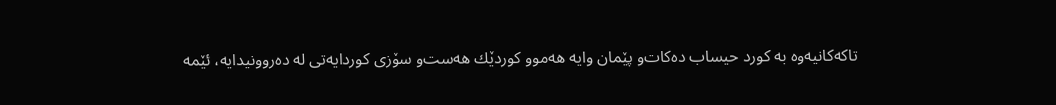تاكه‌كانیه‌وه‌ به‌ كورد حیساب ده‌كات‌و پێمان وایه‌ هه‌موو كوردێك هه‌ست‌و سۆزی‌ كوردایه‌تی‌ له‌ ده‌روونیدایه‌، ئێمه‌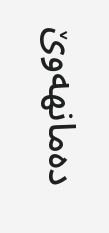ده‌مانهه‌وێ‌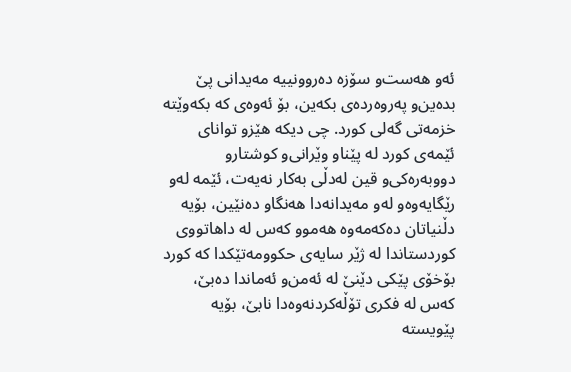ئه‌و هه‌ست‌و سۆزه‌ ده‌روونییه‌ مه‌یدانی‌ پێ‌ بده‌ین‌و په‌روه‌رده‌ی‌ بكه‌ین، بۆ ئه‌وه‌ی‌ كه‌ بكه‌وێته‌ خزمه‌تی‌ گه‌لی‌ كورد. چی‌ دیكه‌ هێز‌و توانای‌ ئێمه‌ی‌ كورد له‌ پێناو وێرانی‌‌و كوشتار‌و دووبه‌ره‌كی‌‌و قین له‌دڵی‌ به‌كار نه‌یه‌ت، ئێمه‌ له‌و رێگایه‌وه‌‌و له‌و مه‌یدانه‌دا هه‌نگاو ده‌نێین، بۆیه‌ دڵنیاتان ده‌كه‌مه‌وه‌ هه‌موو كه‌س له‌ داهاتووی‌ كوردستاندا له‌ ژێر سایه‌ی‌ حكوومه‌تێكدا كه‌ كورد بۆخۆی‌ پێكی‌ دێنێ‌ له‌ ئه‌من‌و ئه‌ماندا ده‌بێ‌، كه‌س له‌ فكری‌ تۆڵه‌كردنه‌وه‌دا نابێ‌، بۆیه‌ پێویسته‌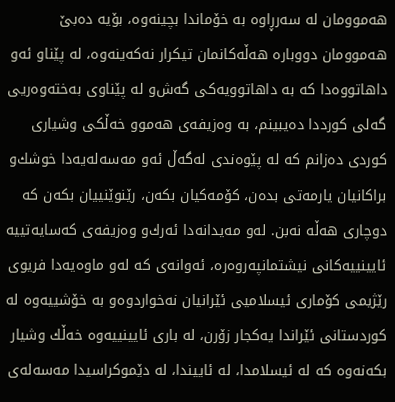هه‌موومان له‌ سه‌رڕاوه‌ به‌ خۆماندا بچینه‌وه‌، بۆیه‌ ده‌بێ‌ هه‌موومان دووباره‌ هه‌ڵه‌كانمان تیكرار نه‌كه‌ینه‌وه‌، له‌ پێناو ئه‌و داهاتووه‌دا كه‌ به‌ داهاتوویه‌كی‌ گه‌ش‌و له‌ پێناوی‌ به‌خته‌وه‌ریی‌ گه‌لی‌ كورددا ده‌یبینم، به‌ وه‌زیفه‌ی‌ هه‌موو خه‌ڵكی‌ وشیاری‌ كوردی‌ ده‌زانم كه‌ له‌ پێوه‌ندی‌ له‌گه‌ڵ ئه‌و مه‌سه‌له‌یه‌دا خوشك‌و براكانیان یارمه‌تی‌ بده‌ن، كۆمه‌كیان بكه‌ن، رێنوێنییان بكه‌ن كه‌ دوچاری‌ هه‌ڵه‌ نه‌بن. له‌و مه‌یدانه‌دا ئه‌رك‌و وه‌زیفه‌ی‌ كه‌سایه‌تییه‌ ئایینییه‌كانی‌ نیشتمانپه‌روه‌ره‌، ئه‌وانه‌ی‌ كه‌ له‌و ماوه‌یه‌دا فریوی‌ رێژیمی‌ كۆماری‌ ئیسلامیی‌ ئێرانیان نه‌خواردوه‌‌و به‌ خۆشییه‌وه‌ له‌ كوردستانی‌ ئێراندا یه‌كجار زۆرن، له‌ باری‌ ئایینییه‌وه‌ خه‌ڵك وشیار بكه‌نه‌وه‌ كه‌ له‌ ئیسلامدا، له‌ ئاییندا، له‌ دێموكراسیدا مه‌سه‌له‌ی‌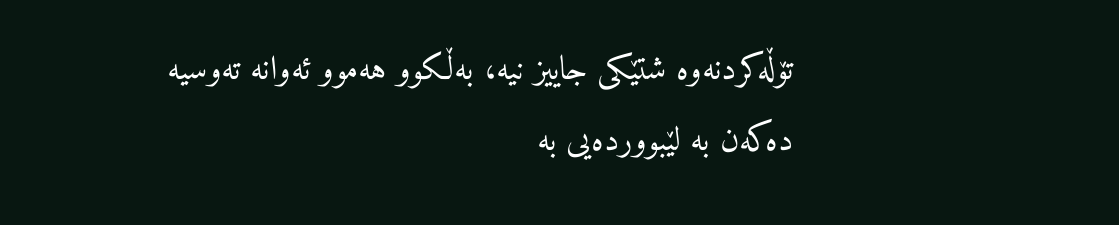تۆڵه‌كردنه‌وه‌ شتێكی‌ جاییز نیه‌، به‌ڵكوو هه‌موو ئه‌وانه‌ ته‌وسیه‌ ده‌كه‌ن به‌ لێبوورده‌یی‌ به‌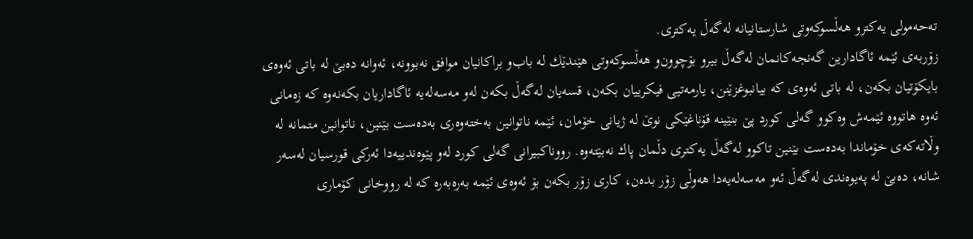ته‌حه‌مولی‌ یه‌كتر‌و هه‌ڵسوكه‌وتی‌ شارستانیانه‌ له‌گه‌ڵ یه‌كتری‌.
زۆربه‌ی‌ ئێمه‌ ئاگادارین گه‌نجه‌كانمان له‌گه‌ڵ بیر‌و بۆچوون‌و هه‌ڵسوكه‌وتی‌ هێندێك له‌ باب‌و براكانیان موافق نه‌بوونه‌، ئه‌وانه‌ ده‌بێ‌ له‌ باتی‌ ئه‌وه‌ی‌ بایكۆتیان بكه‌ن، له‌ باتی‌ ئه‌وه‌ی‌ كه‌ بیانبوغزێنن، یارمه‌تیی‌ فیكرییان بكه‌ن، قسه‌یان له‌گه‌ڵ بكه‌ن له‌و مه‌سه‌له‌یه‌ ئاگاداریان بكه‌نه‌وه‌ كه‌ زه‌مانی‌ ئه‌وه‌ هاتووه‌ ئێمه‌ش وه‌كوو گه‌لی‌ كورد پێ‌ بنێینه‌ قۆناغێكی‌ نوێ‌ له‌ ژیانی‌ خۆمان، ئێمه‌ ناتوانین به‌خته‌وه‌ری‌ به‌ده‌ست بێنین، ناتوانین متمانه‌ له‌ وڵاته‌كه‌ی‌ خۆماندا به‌ده‌ست بێنین تاكوو له‌گه‌ڵ یه‌كتری‌ دڵمان پاك نه‌بێته‌وه‌. رووناكبیرانی‌ گه‌لی‌ كورد له‌و پێوه‌ندییه‌دا ئه‌ركی‌ قورسیان له‌سه‌ر شانه‌، ده‌بێ‌ له‌ په‌یوه‌ندی‌ له‌گه‌ڵ ئه‌و مه‌سه‌له‌یه‌دا هه‌وڵی‌ زۆر بده‌ن، كاری‌ زۆر بكه‌ن بۆ ئه‌وه‌ی‌ ئێمه‌ به‌ره‌به‌ره‌ كه‌ له‌ رووخانی‌ كۆماری‌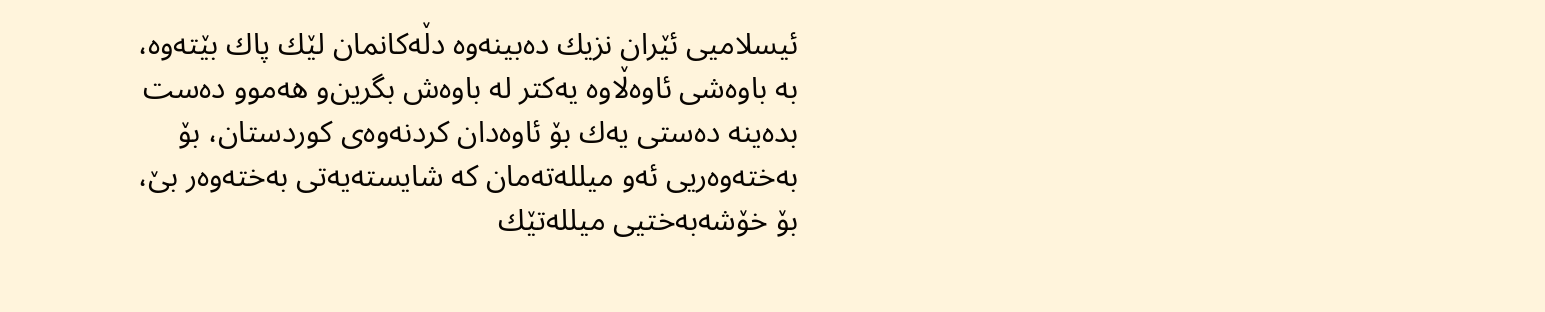ئیسلامیی‌ ئێران نزیك ده‌بینه‌وه‌ دڵه‌كانمان لێك پاك بێته‌وه‌، به‌ باوه‌شی‌ ئاوه‌ڵاوه‌ یه‌كتر له‌ باوه‌ش بگرین‌و هه‌موو ده‌ست بده‌ینه‌ ده‌ستی‌ یه‌ك بۆ ئاوه‌دان كردنه‌وه‌ی‌ كوردستان، بۆ به‌خته‌وه‌ریی‌ ئه‌و میلله‌ته‌مان كه‌ شایسته‌یه‌تی‌ به‌خته‌وه‌ر بێ‌، بۆ خۆشه‌به‌ختیی‌ میلله‌تێك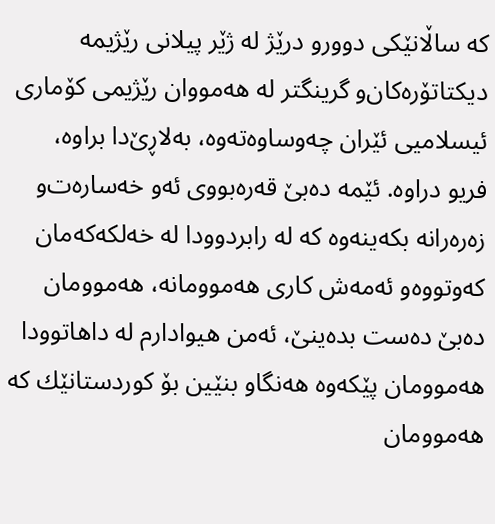كه‌ ساڵانێكی‌ دوور‌و درێژ له‌ ژێر پیلانی‌ رێژیمه‌ دیكتاتۆره‌كان‌و گرینگتر له‌ هه‌مووان رێژیمی‌ كۆماری‌ ئیسلامیی‌ ئێران چه‌وساوه‌ته‌وه‌، به‌لاڕێ‌دا براوه‌، فریو دراوه‌. ئێمه‌ ده‌بێ‌ قه‌ره‌بووی‌ ئه‌و خه‌ساره‌ت‌و زه‌ره‌رانه‌ بكه‌ینه‌وه‌ كه‌ له‌ رابردوودا له‌ خه‌لكه‌كه‌مان كه‌وتووه‌‌و ئه‌مه‌ش كاری‌ هه‌موومانه‌، هه‌موومان ده‌بێ‌ ده‌ست بده‌ینێ‌، ئه‌من هیوادارم له‌ داهاتوودا هه‌موومان پێكه‌وه‌ هه‌نگاو بنێین بۆ كوردستانێك كه‌ هه‌موومان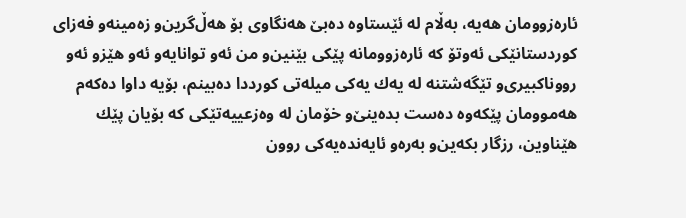ئاره‌زوومان هه‌یه‌، به‌ڵام له‌ ئێستاوه‌ ده‌بێ‌ هه‌نگاوی‌ بۆ هه‌ڵ‌گرین‌و زه‌مینه‌‌و فه‌زای‌ كوردستانێكی‌ ئه‌وتۆ كه‌ ئاره‌زوومانه‌ پێكی‌ بێنین‌و من ئه‌و توانایه‌‌و ئه‌و هێز‌و ئه‌و رووناكبیری‌‌و تێگه‌شتنه‌ له‌ یه‌ك یه‌كی‌ میله‌تی‌ كورددا ده‌بینم، بۆیه‌ داوا ده‌كه‌م هه‌موومان پێكه‌وه‌ ده‌ست بده‌ینێ‌‌و خۆمان له‌ وه‌زعییه‌تێكی‌ كه‌ بۆیان پێك هێناوین، رزگار بكه‌ین‌و به‌ره‌و ئایه‌نده‌یه‌كی‌ روون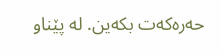حه‌ره‌كه‌ت بكه‌ین. له‌ پێناو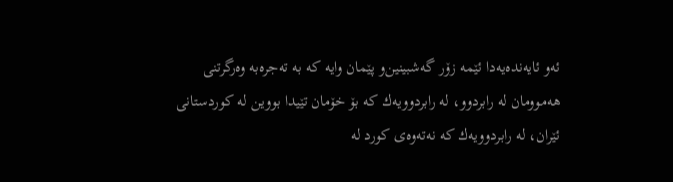ئه‌و ئایه‌نده‌یه‌دا ئێمه‌ زۆر گه‌شبینین‌و پێمان وایه‌ كه‌ به‌ ته‌جره‌به‌ وه‌رگرتنی‌ هه‌موومان له‌ رابردوو، له‌ رابردوویه‌ك كه‌ بۆ خۆمان تێیدا بووین له‌ كوردستانی‌ ئێران، له‌ رابردوویه‌ك كه‌ نه‌ته‌وه‌ی‌ كورد له‌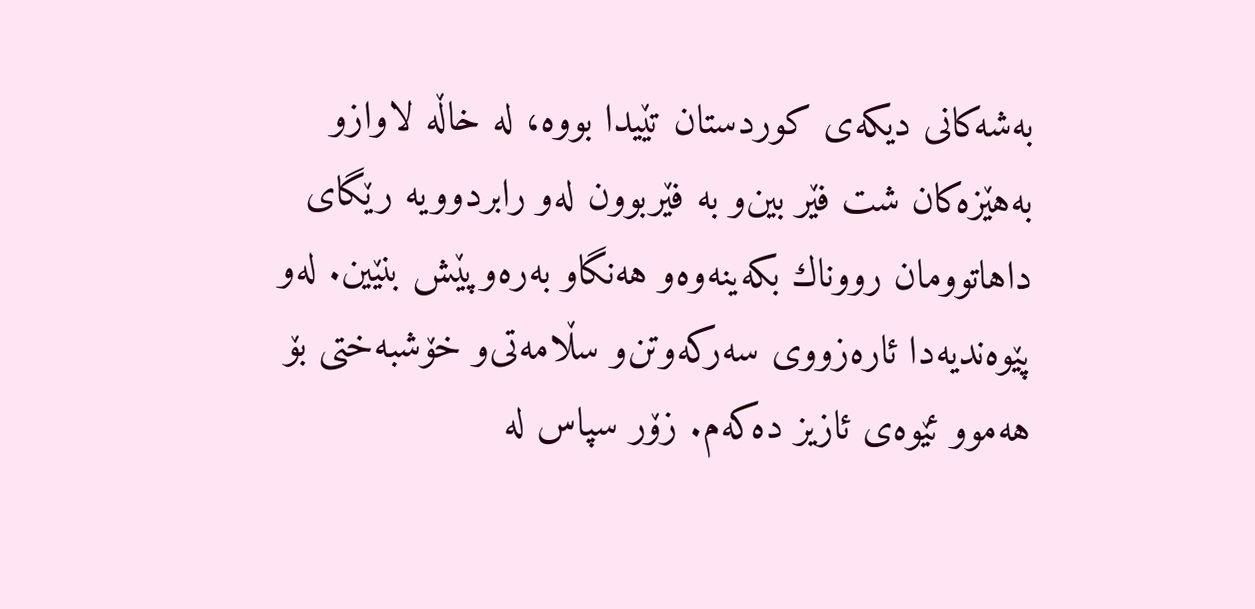به‌شه‌كانی‌ دیكه‌ی‌ كوردستان تێیدا بووه‌، له‌ خاڵه‌ لاواز‌و به‌هێزه‌كان شت فێر بین‌و به‌ فێربوون له‌و رابردوویه‌ رێگای‌ داهاتوومان رووناك بكه‌ینه‌وه‌‌و هه‌نگاو به‌ره‌وپێش بنێین. له‌و پێوه‌ندیه‌دا ئاره‌زووی‌ سه‌ركه‌وتن‌و سڵامه‌تی‌‌و خۆشبه‌ختی‌ بۆ هه‌موو ئێوه‌ی‌ ئازیز ده‌كه‌م. زۆر سپاس له‌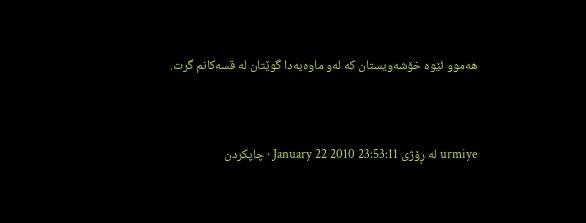هه‌موو ئێوه‌ خۆشه‌ویستان كه‌ له‌و ماوه‌یه‌دا گوێتان له‌ قسه‌كانم گرت.


urmiye له‌ ڕۆژی January 22 2010 23:53:11 · چاپکردن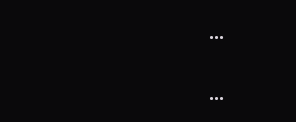...

...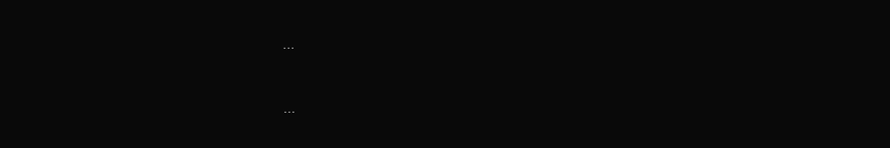...

...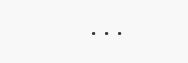...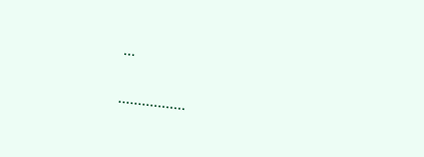...

.................